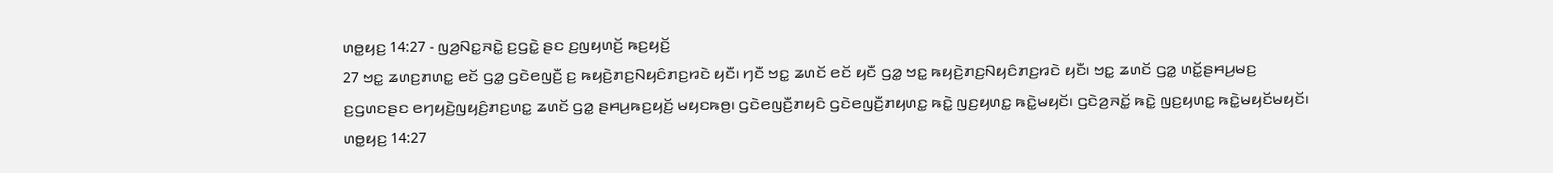ꤛꤥ꤭ꤟꤢ꤬ 14:27 - ꤜꤤ꤬ꤡꤢ꤭ꤏꤢꤧ꤭ ꤢ꤬ꤞꤢꤧ꤭ ꤔꤢ ꤢ꤬ꤜꤟꤛꤢꤩ꤬ ꤒꤢ꤬ꤟꤢꤩ꤬
27 ꤠꤢ꤭ ꤘꤛꤢ꤬ꤊꤛꤢ꤭ ꤕꤢꤩ ꤞꤤ꤭ ꤞꤢꤧꤕꤜꤢꤪ꤬ ꤢ꤬ ꤒꤟꤢꤧ꤬ꤊꤢ꤬ꤡꤟꤢꤨꤊꤢ꤬ꤙꤢꤧ ꤟꤢꤪ꤯ ꤚꤢꤪ ꤠꤢ꤭ ꤘꤛꤢꤩ ꤕꤢꤩ ꤟꤢꤪ ꤞꤤ꤭ ꤠꤢ꤭ ꤒꤟꤢꤧ꤬ꤊꤢ꤬ꤡꤟꤢꤨꤊꤢ꤬ꤙꤢꤧ ꤟꤢꤪ꤯ ꤠꤢ꤭ ꤘꤛꤢꤩ ꤞꤤ꤭ ꤛꤢꤩ꤭ꤔꤌꤣ꤬ꤗꤢ꤬ ꤢ꤬ꤞꤛꤢꤔꤢ ꤕꤚꤟꤢꤧ꤬ꤜꤟꤢꤨ꤬ꤊꤢ꤬ꤛꤢ꤭ ꤘꤛꤢꤩ ꤞꤤ꤭ ꤔꤌꤣ꤬ꤒꤢ꤬ꤟꤢꤩ꤬ ꤗꤟꤢꤒꤥ꤬꤯ ꤞꤢꤧꤕꤜꤢꤪ꤬ꤊꤟꤢꤨ ꤞꤢꤧꤕꤜꤢꤪ꤬ꤊꤟꤛꤢ꤭ ꤒꤢꤧ꤭ ꤜꤢ꤬ꤟꤛꤢ꤭ ꤒꤢꤧ꤭ꤗꤟꤢꤩ꤯ ꤞꤢꤧꤤ꤬ꤏꤢꤩ꤭ ꤒꤢꤧ꤭ ꤜꤢ꤬ꤟꤛꤢ꤭ ꤒꤢꤧ꤭ꤗꤟꤢꤩꤗꤟꤢꤩ꤯
ꤛꤥ꤭ꤟꤢ꤬ 14:27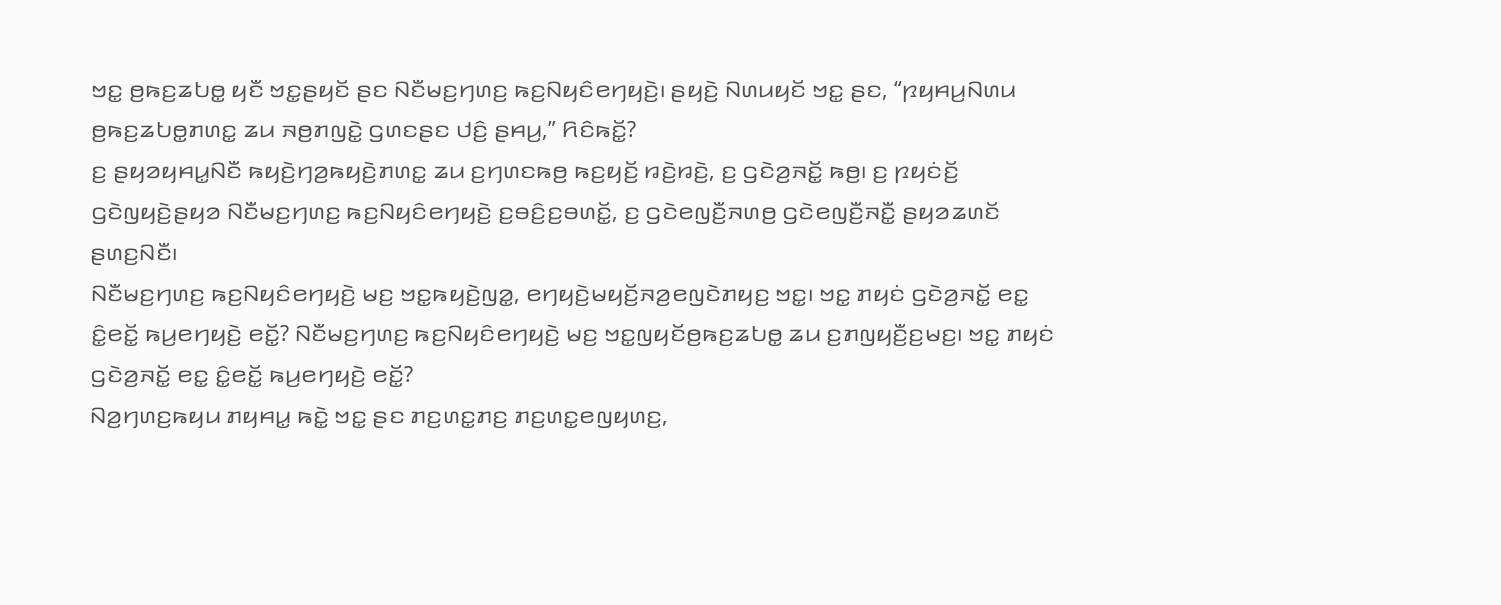ꤠꤢ꤭ ꤥ꤬ꤒꤢ꤬ꤘꤝꤥ꤭ ꤟꤢꤪ ꤠꤢ꤭ꤔꤟꤢꤩ ꤔꤢ ꤡꤢꤪꤗꤢ꤬ꤚꤛꤢ꤬ ꤒꤢ꤬ꤡꤟꤢꤨꤕꤚꤟꤢꤧ꤬꤯ ꤔꤟꤢꤧ꤬ ꤡꤛꤣꤟꤢꤩ ꤠꤢ꤭ ꤔꤢ, “ꤐꤟꤌꤣ꤬ꤡꤛꤣ ꤥ꤬ꤒꤢ꤬ꤘꤝꤥ꤭ꤊꤛꤢ꤭ ꤘꤣ ꤏꤥ꤬ꤊꤜꤢꤧ꤭ ꤞꤛꤢꤔꤢ ꤓꤢꤨ꤬ ꤔꤌꤣ꤬,” ꤖꤢꤨꤒꤢꤩ꤭?
ꤢ꤬ ꤔꤟꤤꤟꤌꤣ꤭ꤡꤢꤪ ꤒꤟꤢꤧ꤬ꤚꤤ꤬ꤒꤟꤢꤧ꤬ꤊꤛꤢ꤭ ꤘꤣ ꤢ꤬ꤚꤛꤢꤒꤥ꤬ ꤒꤢ꤬ꤟꤢꤩ꤬ ꤙꤢꤧ꤬ꤙꤢꤧ꤬, ꤢ꤬ ꤞꤢꤧꤤ꤬ꤏꤢꤩ꤭ ꤒꤥ꤬꤯ ꤢ꤬ ꤐꤟꤢꤦꤢꤩ꤬ ꤞꤢꤧꤜꤟꤢꤧ꤬ꤔꤟꤤ ꤡꤢꤪꤗꤢ꤬ꤚꤛꤢ꤬ ꤒꤢ꤬ꤡꤟꤢꤨꤕꤚꤟꤢꤧ꤬ ꤢ꤬ꤋꤢꤨ꤬ꤢ꤬ꤋꤛꤢꤩ꤭, ꤢ꤬ ꤞꤢꤧꤕꤜꤢꤪ꤬ꤏꤛꤥ꤬ ꤞꤢꤧꤕꤜꤢꤪ꤬ꤏꤢꤪ꤭ ꤔꤟꤤꤘꤛꤢꤩ ꤔꤛꤢ꤬ꤡꤢꤪ꤯
ꤡꤢꤪꤗꤢ꤬ꤚꤛꤢ꤬ ꤒꤢ꤬ꤡꤟꤢꤨꤕꤚꤟꤢꤧ꤬ ꤗꤢ꤬ ꤠꤢ꤭ꤒꤟꤢꤧ꤬ꤜꤤ꤭, ꤕꤚꤟꤢꤧ꤬ꤗꤟꤢꤩ꤬ꤏꤤ꤬ꤕꤜꤢꤧꤊꤟꤢ꤬ ꤠꤢ꤭꤯ ꤠꤢ꤭ ꤊꤟꤢꤦ ꤞꤢꤧꤤ꤬ꤏꤢꤩ꤭ ꤕꤢ꤭ ꤢꤨ꤭ꤕꤢꤩ꤭ ꤒꤣ꤬ꤕꤚꤟꤢꤧ꤬ ꤕꤢꤩ꤭? ꤡꤢꤪꤗꤢ꤬ꤚꤛꤢ꤬ ꤒꤢ꤬ꤡꤟꤢꤨꤕꤚꤟꤢꤧ꤬ ꤗꤢ꤬ ꤠꤢ꤭ꤜꤟꤢꤩꤥ꤬ꤒꤢ꤬ꤘꤝꤥ꤭ ꤘꤣ ꤢ꤬ꤊꤜꤟꤢꤪ꤬ꤢ꤬ꤗꤢ꤬꤯ ꤠꤢ꤭ ꤊꤟꤢꤦ ꤞꤢꤧꤤ꤬ꤏꤢꤩ꤭ ꤕꤢ꤭ ꤢꤨ꤭ꤕꤢꤩ꤭ ꤒꤣ꤬ꤕꤚꤟꤢꤧ꤬ ꤕꤢꤩ꤭?
ꤡꤤ꤬ꤚꤛꤢ꤬ꤒꤟꤣ ꤊꤟꤌꤣ꤭ ꤒꤢꤧ꤭ ꤠꤢ꤭ ꤔꤢ ꤊꤢ꤬ꤛꤢ꤭ꤊꤢ꤬ ꤊꤢ꤬ꤛꤢ꤭ꤕꤜꤟꤛꤢ꤬,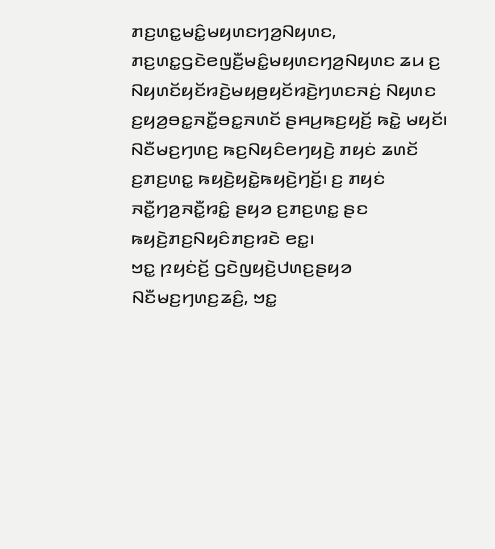ꤊꤢ꤬ꤛꤢ꤭ꤗꤢꤨ꤭ꤗꤟꤛꤢꤚꤤ꤬ꤡꤟꤛꤢ, ꤊꤢ꤬ꤛꤢ꤭ꤞꤢꤧꤕꤜꤢꤪ꤬ꤗꤢꤨ꤭ꤗꤟꤛꤢꤚꤤ꤬ꤡꤟꤛꤢ ꤘꤣ ꤢ꤬ ꤡꤟꤛꤢꤩꤟꤢꤩꤙꤢꤧ꤬ꤗꤟꤥ꤬ꤟꤢꤩꤙꤢꤧ꤬ꤚꤛꤢꤏꤢꤦ꤬ ꤡꤟꤛꤢ ꤢ꤬ꤟꤤ꤬ꤋꤢ꤭ꤏꤢꤪ꤭ꤋꤢ꤭ꤏꤛꤢꤩ ꤔꤌꤣ꤬ꤒꤢ꤬ꤟꤢꤩ꤬ ꤒꤢꤧ꤭ ꤗꤟꤢꤩ꤯
ꤡꤢꤪꤗꤢ꤬ꤚꤛꤢ꤬ ꤒꤢ꤬ꤡꤟꤢꤨꤕꤚꤟꤢꤧ꤬ ꤊꤟꤢꤦ ꤘꤛꤢꤩ ꤢ꤬ꤊꤢ꤬ꤛꤢ꤭ ꤒꤟꤢꤧ꤬ꤟꤢꤧ꤭ꤒꤟꤢꤧ꤬ꤚꤢꤩ꤬꤯ ꤢ꤬ ꤊꤟꤢꤦ ꤏꤢꤪ꤭ꤚꤤ꤬ꤏꤢꤪ꤭ꤙꤢꤨ꤭ ꤔꤟꤤ ꤢ꤬ꤊꤢ꤬ꤛꤢ꤭ ꤔꤢ ꤒꤟꤢꤧ꤬ꤊꤢ꤬ꤡꤟꤢꤨꤊꤢ꤬ꤙꤢꤧ ꤕꤢ꤭꤯
ꤠꤢ꤭ ꤐꤟꤢꤦꤢꤩ꤬ ꤞꤢꤧꤜꤟꤢꤧ꤬ꤓꤛꤢ꤬ꤔꤟꤤ ꤡꤢꤪꤗꤢ꤬ꤚꤛꤢ꤬ꤘꤢꤨ꤬, ꤠꤢ꤭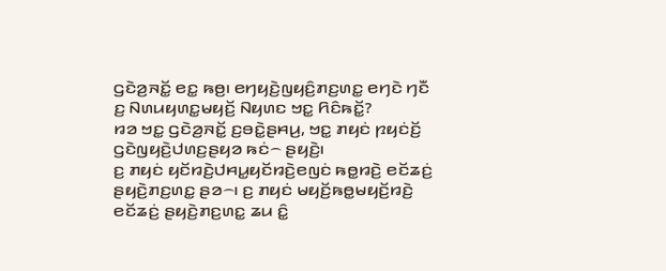ꤞꤢꤧꤤ꤬ꤏꤢꤩ꤭ ꤕꤢ꤭ ꤒꤥ꤬꤯ ꤕꤚꤟꤢꤧ꤬ꤜꤟꤢꤨ꤬ꤊꤢ꤬ꤛꤢ꤭ ꤕꤚꤢꤧ ꤚꤢꤪ ꤢ꤬ ꤡꤛꤣꤟꤛꤢ꤭ꤗꤟꤢꤩ꤬ ꤡꤟꤛꤢ ꤠꤢ꤭ ꤖꤢꤨꤒꤢꤩ꤭?
ꤙꤤ ꤠꤢ꤭ ꤞꤢꤧꤤ꤬ꤏꤢꤩ꤭ ꤢ꤬ꤋꤢꤧ꤭ꤔꤌꤣ꤬, ꤠꤢ꤭ ꤊꤟꤢꤦ ꤐꤟꤢꤦꤢꤩ꤬ ꤞꤢꤧꤜꤟꤢꤧ꤬ꤓꤛꤢ꤬ꤔꤟꤤ ꤒꤢꤦ꤮ ꤔꤟꤢꤧ꤬꤯
ꤢ꤬ ꤊꤟꤢꤦ ꤟꤢꤩꤙꤢꤧ꤬ꤓꤌꤣ꤭ꤟꤢꤩꤙꤢꤧ꤬ꤕꤜꤢꤦ ꤒꤥ꤭ꤙꤢꤧ꤬ ꤕꤢꤩꤘꤢꤦ꤬ ꤔꤟꤢꤧ꤬ꤊꤢ꤬ꤛꤢ꤭ ꤔꤤ꤮꤯ ꤢ꤬ ꤊꤟꤢꤦ ꤗꤟꤢꤩ꤬ꤒꤥ꤭ꤗꤟꤢꤩ꤬ꤙꤢꤧ꤬ ꤕꤢꤩꤘꤢꤦ꤬ ꤔꤟꤢꤧ꤬ꤊꤢ꤬ꤛꤢ꤭ ꤘꤣ ꤢꤨ꤭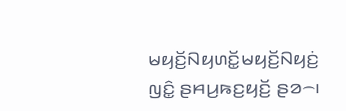ꤗꤟꤢꤩ꤬ꤡꤟꤛꤢꤩ꤭ꤗꤟꤢꤩ꤬ꤡꤟꤢꤦ꤬ ꤜꤢꤨ꤭ ꤔꤌꤣ꤬ꤒꤢ꤬ꤟꤢꤩ꤬ ꤔꤤ꤮꤯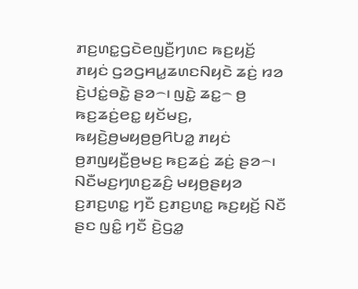ꤊꤢ꤬ꤛꤢ꤭ꤞꤢꤧꤕꤜꤢꤪ꤬ꤚꤛꤢ ꤒꤢ꤬ꤟꤢꤩ꤬ ꤊꤟꤢꤦ ꤞꤤꤞꤌꤣ꤭ꤘꤛꤢꤡꤟꤢꤧ ꤘꤢꤦ꤬ ꤙꤤ ꤢꤧ꤬ꤓꤢꤦ꤭ꤋꤢꤧ꤭ ꤔꤤ꤮꤯ ꤜꤢꤧ꤭ ꤘꤢ꤭꤮ ꤥ꤬ ꤒꤢ꤬ꤘꤢꤦ꤬ꤕꤢ꤭ ꤟꤢꤩꤗꤢ꤬, ꤒꤟꤢꤧ꤬ꤥ꤬ꤗꤟꤥ꤬ꤥ꤬ꤖꤝꤤ꤭ ꤊꤟꤢꤦ ꤥ꤬ꤊꤜꤟꤢꤪ꤬ꤥ꤬ꤗꤢ꤬ ꤒꤢ꤬ꤘꤢꤦ꤬ ꤘꤢꤦ꤬ ꤔꤤ꤮꤯
ꤡꤢꤪꤗꤢ꤬ꤚꤛꤢ꤬ꤘꤢꤨ꤬ ꤗꤟꤥ꤬ꤔꤟꤤ ꤢ꤬ꤊꤢ꤬ꤛꤢ꤭ ꤚꤢꤪ ꤢ꤬ꤊꤢ꤬ꤛꤢ꤭ ꤒꤢ꤬ꤟꤢꤩ꤬ ꤡꤢꤪ ꤔꤢ ꤜꤢꤨ꤭ ꤚꤢꤪ ꤢꤧ꤬ꤞꤤ꤭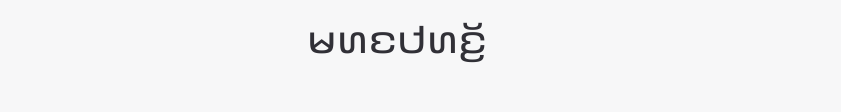ꤗꤛꤢꤓꤛꤢꤩ꤬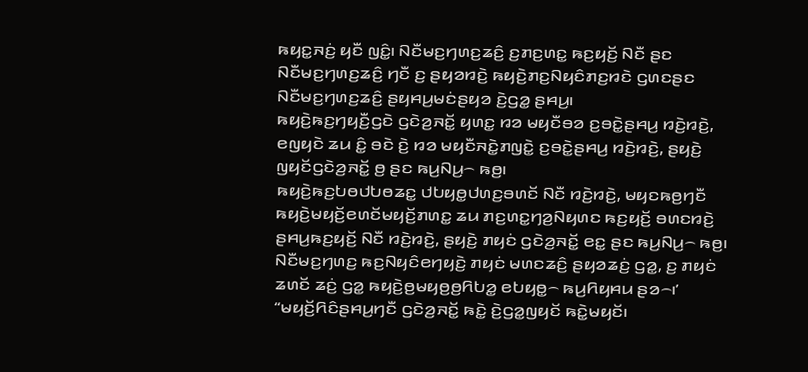ꤒꤟꤢ꤭ꤏꤢꤦ꤬ ꤟꤢꤪ ꤜꤢꤨ꤭꤯ ꤡꤢꤪꤗꤢ꤬ꤚꤛꤢ꤬ꤘꤢꤨ꤬ ꤢ꤬ꤊꤢ꤬ꤛꤢ꤭ ꤒꤢ꤬ꤟꤢꤩ꤬ ꤡꤢꤪ ꤔꤢ ꤡꤢꤪꤗꤢ꤬ꤚꤛꤢ꤬ꤘꤢꤨ꤬ ꤚꤢꤪ ꤢ꤬ ꤔꤟꤤꤙꤢꤧ꤬ ꤒꤟꤢꤧ꤬ꤊꤢ꤬ꤡꤟꤢꤨꤊꤢ꤬ꤙꤢꤧ ꤞꤛꤢꤔꤢ ꤡꤢꤪꤗꤢ꤬ꤚꤛꤢ꤬ꤘꤢꤨ꤬ ꤔꤟꤌꤣ꤬ꤗꤢꤦꤔꤟꤤ ꤢꤧ꤬ꤞꤤ꤭ ꤔꤌꤣ꤬꤯
ꤒꤟꤢꤧ꤬ꤒꤢ꤬ꤚꤟꤢꤪ꤬ꤞꤢꤧ ꤞꤢꤧꤤ꤬ꤏꤢꤩ꤭ ꤟꤛꤢ꤭ ꤙꤤ ꤗꤟꤢꤪꤋꤤ ꤢ꤬ꤋꤢꤧ꤭ꤔꤌꤣ꤬ ꤙꤢꤧ꤬ꤙꤢꤧ꤬, ꤕꤜꤟꤢꤧ ꤘꤣ ꤢꤨ꤭ ꤋꤢꤧ ꤢꤧ꤬ ꤙꤤ ꤗꤟꤢꤪꤏꤢꤧ꤭ꤊꤜꤢꤧ꤭ ꤢ꤬ꤋꤢꤧ꤭ꤔꤌꤣ꤬ ꤙꤢꤧ꤬ꤙꤢꤧ꤬, ꤔꤟꤢꤧ꤬ ꤜꤟꤢꤩꤞꤢꤧꤤ꤬ꤏꤢꤩ꤭ ꤥ꤬ ꤔꤢ ꤒꤣ꤬ꤡꤣ꤬꤮ ꤒꤥ꤬꤯
ꤒꤟꤢꤧ꤬ꤒꤢ꤬ꤝꤥꤓꤝꤥꤘꤢ꤭ ꤓꤝꤟꤥ꤭ꤓꤛꤢ꤬ꤋꤛꤢꤩ ꤡꤢꤪ ꤙꤢꤧ꤬ꤙꤢꤧ꤬, ꤗꤟꤢꤒꤥ꤬ꤚꤢꤪ ꤒꤟꤢꤧ꤬ꤗꤟꤢꤩ꤬ꤕꤛꤢꤩꤗꤟꤢꤩ꤬ꤊꤛꤢ꤭ ꤘꤣ ꤊꤢ꤬ꤛꤢ꤭ꤚꤤ꤬ꤡꤟꤛꤢ ꤒꤢ꤬ꤟꤢꤩ꤬ ꤋꤛꤢꤙꤢꤧ꤬ ꤔꤌꤣ꤬ꤒꤢ꤬ꤟꤢꤩ꤬ ꤡꤢꤪ ꤙꤢꤧ꤬ꤙꤢꤧ꤬, ꤔꤟꤢꤧ꤬ ꤊꤟꤢꤦ ꤞꤢꤧꤤ꤬ꤏꤢꤩ꤭ ꤕꤢ꤭ ꤔꤢ ꤒꤣ꤬ꤡꤣ꤬꤮ ꤒꤥ꤬꤯
ꤡꤢꤪꤗꤢ꤬ꤚꤛꤢ꤬ ꤒꤢ꤬ꤡꤟꤢꤨꤕꤚꤟꤢꤧ꤬ ꤊꤟꤢꤦ ꤗꤛꤢꤘꤢꤨ꤬ ꤔꤟꤤꤘꤢꤦ꤬ ꤞꤤ꤭, ꤢ꤬ ꤊꤟꤢꤦ ꤘꤛꤢꤩ ꤘꤢꤦ꤬ ꤞꤤ꤭ ꤒꤟꤢꤧ꤬ꤥ꤬ꤗꤟꤥ꤬ꤥ꤬ꤖꤝꤤ꤭ ꤕꤝꤟꤥ꤭꤮ ꤒꤣ꤬ꤖꤟꤌꤣ ꤔꤤ꤮꤯’
“ꤗꤟꤢꤩ꤬ꤖꤢꤨꤔꤌꤣ꤬ꤚꤢꤪ ꤞꤢꤧꤤ꤬ꤏꤢꤩ꤭ ꤒꤢꤧ꤭ ꤢꤧ꤬ꤞꤤ꤭ꤜꤟꤢꤩ ꤒꤢꤧ꤭ꤗꤟꤢꤩ꤯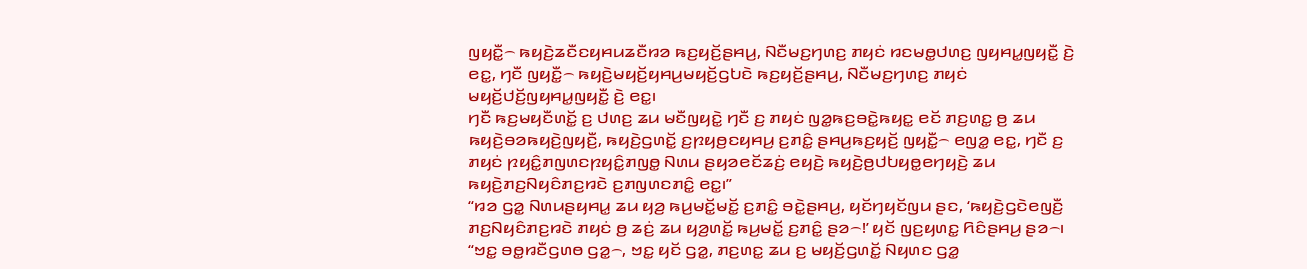ꤜꤟꤢꤪ꤭꤮ ꤒꤟꤢꤧ꤬ꤘꤢꤪꤢꤟꤌꤣꤘꤢꤪꤙꤤ ꤒꤢ꤬ꤟꤢꤩ꤬ꤔꤌꤣ꤬, ꤡꤢꤪꤗꤢ꤬ꤚꤛꤢ꤬ ꤊꤟꤢꤦ ꤙꤢꤗꤥ꤭ꤓꤛꤢ꤬ ꤜꤟꤌꤣ꤭ꤜꤟꤢꤪ꤭ ꤢꤧ꤬ ꤕꤢ꤭, ꤚꤢꤪ ꤜꤟꤢꤪ꤭꤮ ꤒꤟꤢꤧ꤬ꤗꤟꤢꤩ꤬ꤟꤌꤣ꤬ꤗꤟꤢꤩ꤬ꤞꤝꤢꤧ ꤒꤢ꤬ꤟꤢꤩ꤬ꤔꤌꤣ꤬, ꤡꤢꤪꤗꤢ꤬ꤚꤛꤢ꤬ ꤊꤟꤢꤦ ꤗꤟꤢꤩ꤬ꤓꤢꤩ꤬ꤜꤟꤌꤣ꤭ꤜꤟꤢꤪ꤭ ꤢꤧ꤬ ꤕꤢ꤭꤯
ꤚꤢꤪ ꤒꤢ꤬ꤗꤟꤢꤪꤛꤢꤩ꤭ ꤢ꤬ ꤓꤛꤢ꤬ ꤘꤣ ꤗꤢꤪꤜꤟꤢꤧ꤭ ꤚꤢꤪ ꤢ꤬ ꤊꤟꤢꤦ ꤜꤤ꤭ꤒꤢ꤬ꤋꤢꤧ꤭ꤒꤟꤢ꤭ ꤕꤢꤩ ꤊꤢ꤬ꤛꤢ꤭ ꤥ꤬ ꤘꤣ ꤒꤟꤢꤧ꤬ꤋꤤꤒꤟꤢꤧ꤬ꤜꤟꤢꤪ꤬, ꤒꤟꤢꤧ꤬ꤞꤛꤢꤩ꤭ ꤢ꤬ꤐꤟꤥ꤬ꤢꤟꤌꤣ꤬ ꤢ꤬ꤊꤢꤨ꤭ ꤔꤌꤣ꤬ꤒꤢ꤬ꤟꤢꤩ꤬ ꤜꤟꤢꤪ꤭꤮ ꤕꤜꤤ꤭ ꤕꤢ꤭, ꤚꤢꤪ ꤢ꤬ ꤊꤟꤢꤦ ꤐꤟꤢꤨ꤭ꤊꤜꤛꤢꤐꤟꤢꤨ꤭ꤊꤜꤥ꤭ ꤡꤛꤣ ꤔꤟꤤꤕꤢꤩꤘꤢꤦ꤬ ꤕꤟꤢꤧ꤬ ꤒꤟꤢꤧ꤬ꤥ꤬ꤓꤝꤟꤥ꤭ꤕꤚꤟꤢꤧ꤬ ꤘꤣ ꤒꤟꤢꤧ꤬ꤊꤢ꤬ꤡꤟꤢꤨꤊꤢ꤬ꤙꤢꤧ ꤢ꤬ꤊꤜꤛꤢꤊꤢꤨ꤭ ꤕꤢ꤭꤯”
“ꤙꤤ ꤞꤤ꤭ ꤡꤛꤣꤔꤟꤌꤣ꤭ ꤘꤣ ꤟꤤ꤬ ꤒꤣ꤬ꤗꤢꤩ꤭ꤗꤢꤩ꤭ ꤢ꤬ꤊꤢꤨ꤭ ꤋꤢꤧ꤭ꤔꤌꤣ꤬, ꤟꤢꤩꤚꤟꤢꤩꤜꤣ ꤔꤢ, ‘ꤒꤟꤢꤧ꤬ꤞꤢꤧꤕꤜꤢꤪ꤬ ꤊꤢ꤬ꤡꤟꤢꤨꤊꤢ꤬ꤙꤢꤧ ꤊꤟꤢꤦ ꤥ꤬ ꤘꤢꤦ꤬ ꤘꤣ ꤟꤤ꤬ꤛꤢꤩ꤭ ꤒꤣ꤬ꤗꤢꤩ꤭ ꤢ꤬ꤊꤢꤨ꤭ ꤔꤤ꤮!’ ꤟꤢꤩ ꤜꤢ꤬ꤟꤛꤢ꤭ ꤖꤢꤨꤔꤌꤣ꤬ ꤔꤤ꤮꤯
“ꤠꤢ꤭ ꤋꤥ꤭ꤙꤢꤪꤞꤛꤥ ꤞꤤ꤭꤮, ꤠꤢ꤭ ꤟꤢꤩ ꤞꤤ꤭, ꤊꤢ꤬ꤛꤢ꤭ ꤘꤣ ꤢ꤬ ꤗꤟꤢꤩ꤬ꤞꤛꤢꤩ꤭ ꤡꤟꤛꤢ ꤞꤤ꤭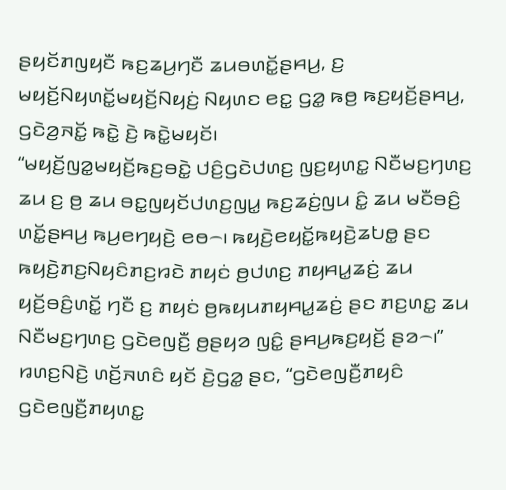ꤔꤟꤢꤩꤊꤜꤟꤢꤪ ꤒꤢ꤬ꤘꤣ꤬ꤚꤢꤪ ꤘꤣꤋꤛꤢꤩ꤭ꤔꤌꤣ꤬, ꤢ꤬ ꤗꤟꤢꤩ꤬ꤡꤟꤛꤢꤩ꤭ꤗꤟꤢꤩ꤬ꤡꤟꤢꤦ꤬ ꤡꤟꤛꤢ ꤕꤢ꤭ ꤞꤤ꤭ ꤒꤥ꤬ ꤒꤢ꤬ꤟꤢꤩ꤬ꤔꤌꤣ꤬, ꤞꤢꤧꤤ꤬ꤏꤢꤩ꤭ ꤒꤢꤧ꤭ ꤢꤧ꤬ ꤒꤢꤧ꤭ꤗꤟꤢꤩ꤯
“ꤗꤟꤢꤩ꤬ꤜꤤ꤭ꤗꤟꤢꤩ꤬ꤒꤢ꤬ꤋꤢꤧ꤭ ꤓꤢꤨ꤬ꤞꤢꤧꤓꤛꤢ꤬ ꤜꤢ꤬ꤟꤛꤢ꤭ ꤡꤢꤪꤗꤢ꤬ꤚꤛꤢ꤬ ꤘꤣ ꤢ꤬ ꤥ꤬ ꤘꤣ ꤋꤢ꤭ꤜꤟꤢꤩꤓꤛꤢ꤬ꤜꤣ꤭ ꤒꤢ꤬ꤘꤢꤦ꤬ꤜꤣ ꤢꤨ꤭ ꤘꤣ ꤗꤢꤪꤋꤢꤨ꤬ ꤛꤢꤩ꤭ꤔꤌꤣ꤬ ꤒꤣ꤬ꤕꤚꤟꤢꤧ꤬ ꤕꤥ꤮꤯ ꤒꤟꤢꤧ꤬ꤕꤟꤢꤩ꤭ꤒꤟꤢꤧ꤬ꤘꤝꤥ꤭ ꤔꤢ ꤒꤟꤢꤧ꤬ꤊꤢ꤬ꤡꤟꤢꤨꤊꤢ꤬ꤙꤢꤧ ꤊꤟꤢꤦ ꤥ꤬ꤓꤛꤢ꤬ ꤊꤟꤌꤣ꤭ꤘꤢꤦ꤬ ꤘꤣ ꤟꤢꤩ꤬ꤋꤢꤨ꤬ꤛꤢꤩ꤭ ꤚꤢꤪ ꤢ꤬ ꤊꤟꤢꤦ ꤥ꤬ꤒꤟꤣꤊꤟꤌꤣ꤭ꤘꤢꤦ꤬ ꤔꤢ ꤊꤢ꤬ꤛꤢ꤭ ꤘꤣ ꤡꤢꤪꤗꤢ꤬ꤚꤛꤢ꤬ ꤞꤢꤧꤕꤜꤢꤪ꤬ ꤥ꤬ꤔꤟꤤ ꤜꤢꤨ꤭ ꤔꤌꤣ꤬ꤒꤢ꤬ꤟꤢꤩ꤬ ꤔꤤ꤮꤯”
ꤙꤛꤢ꤬ꤡꤢꤧ꤬ ꤛꤢꤩ꤬ꤏꤛꤢꤨ ꤟꤢꤩ ꤢꤧ꤬ꤞꤤ꤭ ꤔꤢ, “ꤞꤢꤧꤕꤜꤢꤪ꤬ꤊꤟꤢꤨ ꤞꤢꤧꤕꤜꤢꤪ꤬ꤊꤟꤛꤢ꤭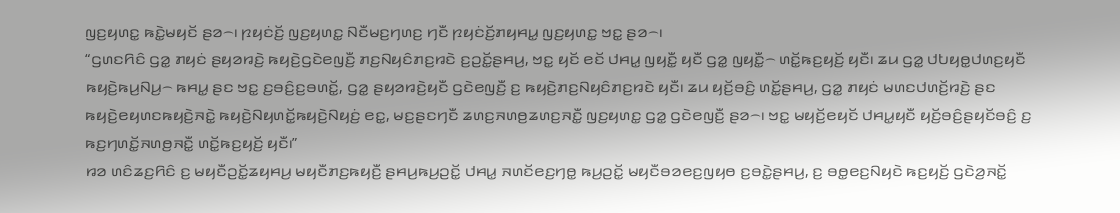ꤜꤢ꤬ꤟꤛꤢ꤭ ꤒꤢꤧ꤭ꤗꤟꤢꤩ ꤔꤤ꤮꤯ ꤐꤟꤢꤦꤢꤩ꤬ ꤜꤢ꤬ꤟꤛꤢ꤭ ꤡꤢꤪꤗꤢ꤬ꤚꤛꤢ꤬ ꤚꤢꤪ ꤐꤟꤢꤦꤢꤩ꤬ꤊꤟꤌꤣ꤭ ꤜꤢ꤬ꤟꤛꤢ꤭ ꤠꤢ꤭ ꤔꤤ꤮꤯
“ꤞꤛꤢꤖꤢꤨ ꤞꤤ꤭ ꤊꤟꤢꤦ ꤔꤟꤤꤙꤢꤧ꤬ ꤒꤟꤢꤧ꤬ꤞꤢꤧꤕꤜꤢꤪ꤬ ꤊꤢ꤬ꤡꤟꤢꤨꤊꤢ꤬ꤙꤢꤧ ꤢ꤬ꤑꤢꤩ꤭ꤔꤌꤣ꤬, ꤠꤢ꤭ ꤟꤢꤩ ꤕꤢꤩ ꤓꤌꤣ꤭ ꤜꤟꤢꤪ꤭ ꤟꤢꤪ ꤞꤤ꤭ ꤜꤟꤢꤪ꤭꤮ ꤛꤢꤩ꤭ꤒꤢ꤬ꤟꤢꤩ꤬ ꤟꤢꤪ꤯ ꤘꤣ ꤞꤤ꤭ ꤓꤝꤟꤥ꤭ꤓꤛꤢ꤬ꤟꤢꤪ ꤒꤟꤢꤧ꤬ꤒꤣ꤬ꤡꤣ꤬꤮ ꤒꤌꤣ꤭ ꤔꤢ ꤠꤢ꤭ ꤢ꤬ꤋꤢꤨ꤬ꤢ꤬ꤋꤛꤢꤩ꤭, ꤞꤤ꤭ ꤔꤟꤤꤙꤢꤧ꤬ꤟꤢꤪ ꤞꤢꤧꤕꤜꤢꤪ꤬ ꤢ꤬ ꤒꤟꤢꤧ꤬ꤊꤢ꤬ꤡꤟꤢꤨꤊꤢ꤬ꤙꤢꤧ ꤟꤢꤪ꤯ ꤘꤣ ꤟꤢꤩ꤬ꤋꤢꤨ꤬ ꤛꤢꤩ꤭ꤔꤌꤣ꤬, ꤞꤤ꤭ ꤊꤟꤢꤦ ꤗꤛꤢꤓꤛꤢꤩ꤬ꤙꤢꤧ꤬ ꤔꤢ ꤒꤟꤢꤧ꤬ꤕꤟꤛꤢꤒꤟꤢꤧ꤬ꤏꤢꤧ꤭ ꤒꤟꤢꤧ꤬ꤡꤟꤛꤢꤩ꤭ꤒꤟꤢꤧ꤬ꤡꤟꤢꤦ꤬ ꤕꤢ꤭, ꤗꤢ꤬ꤔꤢꤚꤢꤪ ꤘꤛꤢ꤬ꤏꤛꤥ꤬ꤘꤛꤢ꤬ꤏꤢꤪ꤭ ꤜꤢ꤬ꤟꤛꤢ꤭ ꤞꤤ꤭ ꤞꤢꤧꤕꤜꤢꤪ꤬ ꤔꤤ꤮꤯ ꤠꤢ꤭ ꤗꤟꤢꤩ꤬ꤕꤟꤢꤩ ꤓꤌꤣ꤭ꤟꤢꤪ ꤟꤢꤩ꤬ꤋꤢꤨ꤬ꤔꤟꤢꤩꤋꤢꤨ꤬ ꤢ꤬ ꤒꤢ꤬ꤚꤛꤢꤩ꤭ꤏꤛꤥ꤬ꤏꤢꤪ꤭ ꤛꤢꤩ꤭ꤒꤢ꤬ꤟꤢꤩ꤬ ꤟꤢꤪ꤯”
ꤙꤤ ꤛꤢꤨꤘꤢ꤬ꤖꤢꤨ ꤢ꤬ ꤗꤟꤢꤪꤑꤢꤩ꤭ꤘꤟꤌꤣ꤬ ꤗꤟꤢꤪꤊꤢ꤬ꤒꤟꤢꤪ꤬ ꤔꤌꤣ꤬ꤒꤣ꤬ꤑꤢꤩ꤭ ꤓꤌꤣ꤭ ꤏꤛꤢꤩꤕꤢ꤬ꤚꤥ꤭ ꤒꤣ꤬ꤑꤢꤩ꤭ ꤗꤟꤢꤪꤋꤤꤕꤢ꤬ꤜꤟꤥ ꤢ꤬ꤋꤢꤧ꤭ꤔꤌꤣ꤬, ꤢ꤬ ꤋꤥ꤭ꤕꤢ꤬ꤡꤟꤢꤧ ꤒꤢ꤬ꤟꤢꤩ꤬ ꤞꤢꤧꤤ꤬ꤏꤢꤩ꤭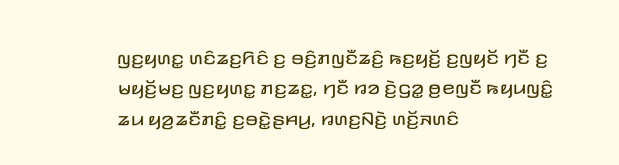ꤜꤢ꤬ꤟꤛꤢ꤭ ꤛꤢꤨꤘꤢ꤬ꤖꤢꤨ ꤢ꤬ ꤋꤢꤨ꤬ꤊꤜꤢꤪꤘꤢꤨ꤬ ꤒꤢ꤬ꤟꤢꤩ꤬ ꤢ꤬ꤜꤟꤢꤩ ꤚꤢꤪ ꤢ꤬ ꤗꤟꤢꤩ꤬ꤗꤢ꤬ ꤜꤢ꤬ꤟꤛꤢ꤭ ꤊꤢ꤬ꤘꤢ꤭, ꤚꤢꤪ ꤙꤤ ꤢꤧ꤬ꤞꤤ꤭ ꤥ꤬ꤕꤜꤢꤪ ꤒꤟꤣꤜꤢꤨ꤭ ꤘꤣ ꤟꤤ꤬ꤘꤢꤪꤊꤢꤨ꤭ ꤢ꤬ꤋꤢꤧ꤭ꤔꤌꤣ꤬, ꤙꤛꤢ꤬ꤡꤢꤧ꤬ ꤛꤢꤩ꤬ꤏꤛꤢꤨ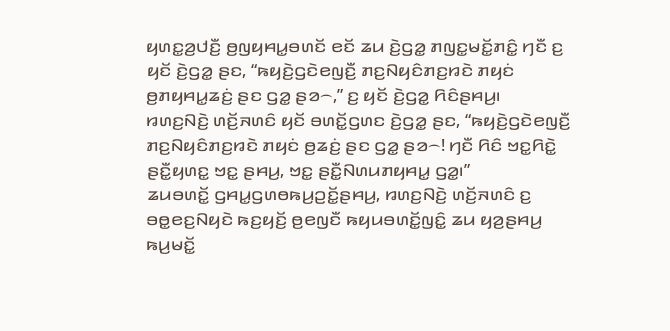ꤟꤛꤢ꤭ꤤ꤬ꤓꤢꤪ꤬ ꤥ꤬ꤜꤟꤌꤣ꤭ꤋꤛꤢꤩ ꤕꤢꤩ ꤘꤣ ꤢꤧ꤬ꤞꤤ꤭ ꤊꤜꤢ꤭ꤗꤢꤩ꤭ꤊꤢꤨ꤭ ꤚꤢꤪ ꤢ꤬ ꤟꤢꤩ ꤢꤧ꤬ꤞꤤ꤭ ꤔꤢ, “ꤒꤟꤢꤧ꤬ꤞꤢꤧꤕꤜꤢꤪ꤬ ꤊꤢ꤬ꤡꤟꤢꤨꤊꤢ꤬ꤙꤢꤧ ꤊꤟꤢꤦ ꤥ꤬ꤊꤟꤌꤣ꤭ꤘꤢꤦ꤬ ꤔꤢ ꤞꤤ꤭ ꤔꤤ꤮,” ꤢ꤬ ꤟꤢꤩ ꤢꤧ꤬ꤞꤤ꤭ ꤖꤢꤨꤔꤌꤣ꤬꤯
ꤙꤛꤢ꤬ꤡꤢꤧ꤬ ꤛꤢꤩ꤬ꤏꤛꤢꤨ ꤟꤢꤩ ꤋꤛꤢꤩ꤭ꤞꤛꤢ ꤢꤧ꤬ꤞꤤ꤭ ꤔꤢ, “ꤒꤟꤢꤧ꤬ꤞꤢꤧꤕꤜꤢꤪ꤬ ꤊꤢ꤬ꤡꤟꤢꤨꤊꤢ꤬ꤙꤢꤧ ꤊꤟꤢꤦ ꤥ꤬ꤘꤢꤦ꤬ ꤔꤢ ꤞꤤ꤭ ꤔꤤ꤮! ꤚꤢꤪ ꤖꤢꤨ ꤠꤢ꤭ꤖꤢꤧ꤭ ꤔꤢꤪ꤭ꤟꤛꤢ꤭ ꤠꤢ꤭ ꤔꤌꤣ꤬, ꤠꤢ꤭ ꤔꤢꤪ꤭ꤡꤛꤣꤊꤟꤌꤣ꤭ ꤞꤤ꤭꤯”
ꤘꤣꤋꤛꤢꤩ꤭ ꤞꤌꤣ꤭ꤞꤛꤥꤒꤣ꤬ꤑꤢꤩ꤭ꤔꤌꤣ꤬, ꤙꤛꤢ꤬ꤡꤢꤧ꤬ ꤛꤢꤩ꤬ꤏꤛꤢꤨ ꤢ꤬ ꤋꤥ꤭ꤕꤢ꤬ꤡꤟꤢꤧ ꤒꤢ꤬ꤟꤢꤩ꤬ ꤥ꤬ꤕꤜꤢꤪ ꤒꤟꤣꤋꤛꤢꤩ꤭ꤜꤢꤨ꤭ ꤘꤣ ꤟꤤ꤬ꤔꤌꤣ꤬ ꤒꤣ꤬ꤗꤢꤩ꤭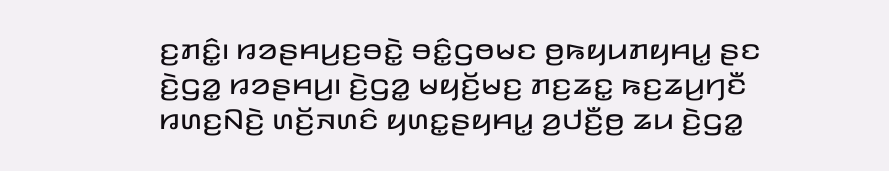ꤢ꤬ꤊꤢꤨ꤭꤯ ꤙꤤꤔꤌꤣ꤬ꤢ꤬ꤋꤢꤧ꤭ ꤋꤢꤨ꤭ꤞꤥꤗꤢ ꤥ꤬ꤒꤟꤣꤊꤟꤌꤣ꤭ ꤔꤢ ꤢꤧ꤬ꤞꤤ꤭ ꤙꤤꤔꤌꤣ꤬꤯ ꤢꤧ꤬ꤞꤤ꤭ ꤗꤟꤢꤩ꤬ꤗꤢ꤬ ꤊꤢ꤬ꤘꤢ꤭ ꤒꤢ꤬ꤘꤣ꤬ꤚꤢꤪ ꤙꤛꤢ꤬ꤡꤢꤧ꤬ ꤛꤢꤩ꤬ꤏꤛꤢꤨ ꤟꤛꤢ꤭ꤔꤟꤌꤣ꤭ ꤤ꤬ꤓꤢꤪ꤬ꤥ꤬ ꤘꤣ ꤢꤧ꤬ꤞꤤ꤭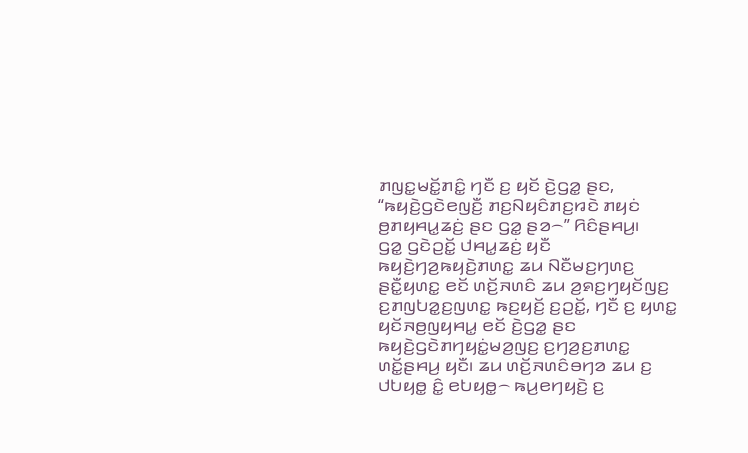ꤊꤜꤢ꤭ꤗꤢꤩ꤭ꤊꤢꤨ꤭ ꤚꤢꤪ ꤢ꤬ ꤟꤢꤩ ꤢꤧ꤬ꤞꤤ꤭ ꤔꤢ, “ꤒꤟꤢꤧ꤬ꤞꤢꤧꤕꤜꤢꤪ꤬ ꤊꤢ꤬ꤡꤟꤢꤨꤊꤢ꤬ꤙꤢꤧ ꤊꤟꤢꤦ ꤥ꤬ꤊꤟꤌꤣ꤭ꤘꤢꤦ꤬ ꤔꤢ ꤞꤤ꤭ ꤔꤤ꤮” ꤖꤢꤨꤔꤌꤣ꤬꤯
ꤞꤤ꤭ ꤞꤢꤧꤑꤢꤩ꤭ ꤓꤌꤣ꤭ꤘꤢꤦ꤬ ꤟꤢꤪ ꤒꤟꤢꤧ꤬ꤚꤤ꤬ꤒꤟꤢꤧ꤬ꤊꤛꤢ꤭ ꤘꤣ ꤡꤢꤪꤗꤢ꤬ꤚꤛꤢ꤬ ꤔꤢꤪ꤭ꤟꤛꤢ꤭ ꤕꤢꤩ ꤛꤢꤩ꤬ꤏꤛꤢꤨ ꤘꤣ ꤤ꤬ꤎꤢ꤬ꤚꤟꤢꤩꤜꤢ꤬ ꤢ꤬ꤊꤜꤝꤤ꤭ꤢ꤬ꤜꤛꤢ꤭ ꤒꤢ꤬ꤟꤢꤩ꤬ ꤢ꤬ꤑꤢꤩ꤭, ꤚꤢꤪ ꤢ꤬ ꤟꤛꤢ꤭ ꤟꤢꤩꤏꤥ꤬ꤜꤟꤌꤣ꤭ ꤕꤢꤩ ꤢꤧ꤬ꤞꤤ꤭ ꤔꤢ ꤒꤟꤢꤧ꤬ꤞꤢꤧꤊꤚꤟꤢꤦ꤭ꤗꤤ꤬ꤜꤢ꤬ ꤢ꤬ꤚꤤ꤬ꤢ꤬ꤊꤛꤢ꤭ ꤛꤢꤩ꤭ꤔꤌꤣ꤬ ꤟꤢꤪ꤯ ꤘꤣ ꤛꤢꤩ꤬ꤏꤛꤢꤨꤋꤚꤤ ꤘꤣ ꤢ꤬ ꤓꤝꤟꤥ꤭ ꤢꤨ꤭ ꤕꤝꤟꤥ꤭꤮ ꤒꤣ꤬ꤕꤚꤟꤢꤧ꤬ ꤢ꤬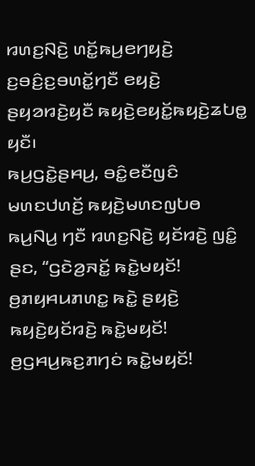ꤙꤛꤢ꤬ꤡꤢꤧ꤬ ꤛꤢꤩ꤭ꤒꤣ꤬ꤕꤚꤟꤢꤧ꤬ ꤢ꤬ꤋꤢꤨ꤬ꤢ꤬ꤋꤛꤢꤩ꤭ꤚꤢꤪ ꤕꤟꤢꤧ꤬ ꤔꤟꤤꤙꤢꤧ꤬ꤟꤢꤪ ꤒꤟꤢꤧ꤬ꤕꤟꤢꤩ꤭ꤒꤟꤢꤧ꤬ꤘꤝꤥ꤭ ꤟꤢꤪ꤯
ꤒꤣ꤬ꤞꤢꤧ꤭ꤔꤌꤣ꤬, ꤋꤢꤨ꤭ꤕꤢꤪꤜꤢꤨ ꤗꤛꤢꤓꤛꤢꤩ꤬ ꤒꤟꤢꤧ꤬ꤗꤛꤢꤜꤝꤥ ꤒꤣ꤬ꤡꤣ꤬ ꤚꤢꤪ ꤙꤛꤢ꤬ꤡꤢꤧ꤬ ꤟꤢꤩꤙꤢꤧ꤬ ꤜꤢꤨ꤭ ꤔꤢ, “ꤞꤢꤧꤤ꤬ꤏꤢꤩ꤭ ꤒꤢꤧ꤭ꤗꤟꤢꤩ! ꤥ꤬ꤊꤟꤌꤣꤊꤛꤢ꤭ ꤒꤢꤧ꤭ ꤔꤟꤢꤧ꤬ ꤒꤟꤢꤧ꤬ꤟꤢꤩꤙꤢꤧ꤬ ꤒꤢꤧ꤭ꤗꤟꤢꤩ! ꤥ꤬ꤞꤌꤣ꤬ꤒꤢ꤬ꤊꤚꤢꤦ ꤒꤢꤧ꤭ꤗꤟꤢꤩ!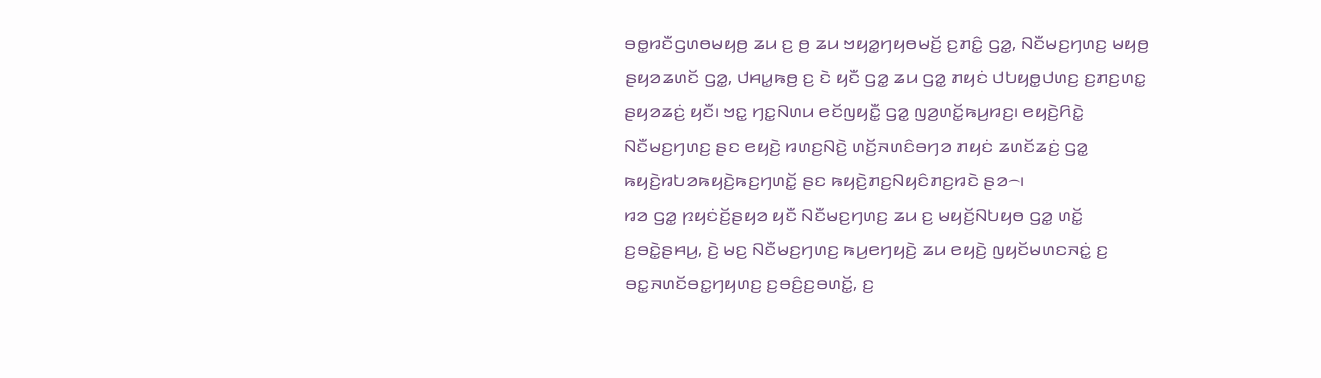ꤋꤥ꤭ꤙꤢꤪꤞꤛꤥꤗꤟꤥ꤬ ꤘꤣ ꤢ꤬ ꤥ꤬ ꤘꤣ ꤠꤟꤤ꤭ꤚꤟꤥꤗꤢꤩ꤬ ꤢ꤬ꤊꤢꤨ꤭ ꤞꤤ꤭, ꤡꤢꤪꤗꤢ꤬ꤚꤛꤢ꤬ ꤗꤟꤥ꤬ ꤔꤟꤤꤘꤛꤢꤩ ꤞꤤ꤭, ꤓꤌꤣ꤭ꤒꤥ꤬ ꤢ꤬ ꤢꤧ ꤟꤢꤪ ꤞꤤ꤭ ꤘꤣ ꤞꤤ꤭ ꤊꤟꤢꤦ ꤓꤝꤟꤥ꤭ꤓꤛꤢ꤬ ꤢ꤬ꤊꤢ꤬ꤛꤢ꤭ ꤔꤟꤤꤘꤢꤦ꤬ ꤟꤢꤪ꤯ ꤠꤢ꤭ ꤚꤢ꤭ꤡꤛꤣ ꤕꤢꤩꤜꤟꤢꤪ꤭ ꤞꤤ꤭ ꤜꤤ꤬ꤛꤢꤩ꤭ꤒꤣ꤬ꤙꤢ꤬꤯ ꤕꤟꤢꤧ꤬ꤖꤢꤧ꤭ ꤡꤢꤪꤗꤢ꤬ꤚꤛꤢ꤬ ꤔꤢ ꤕꤟꤢꤧ꤬ ꤙꤛꤢ꤬ꤡꤢꤧ꤬ ꤛꤢꤩ꤬ꤏꤛꤢꤨꤋꤚꤤ ꤊꤟꤢꤦ ꤘꤛꤢꤩꤘꤢꤦ꤬ ꤞꤤ꤭ ꤒꤟꤢꤧ꤬ꤙꤝꤤꤒꤟꤢꤧ꤬ꤒꤢ꤬ꤚꤛꤢꤩ꤭ ꤔꤢ ꤒꤟꤢꤧ꤬ꤊꤢ꤬ꤡꤟꤢꤨꤊꤢ꤬ꤙꤢꤧ ꤔꤤ꤮꤯
ꤙꤤ ꤞꤤ꤭ ꤐꤟꤢꤦꤢꤩ꤬ꤔꤟꤤ ꤟꤢꤪ ꤡꤢꤪꤗꤢ꤬ꤚꤛꤢ꤬ ꤘꤣ ꤢ꤬ ꤗꤟꤢꤩ꤬ꤡꤝꤟꤥ ꤞꤤ꤭ ꤛꤢꤩ꤭ ꤢ꤬ꤋꤢꤧ꤭ꤔꤌꤣ꤬, ꤢꤧ꤬ ꤗꤢ꤬ ꤡꤢꤪꤗꤢ꤬ꤚꤛꤢ꤬ ꤒꤣ꤬ꤕꤚꤟꤢꤧ꤬ ꤘꤣ ꤕꤟꤢꤧ꤬ ꤜꤟꤢꤩꤗꤛꤢꤏꤢꤦ꤭ ꤢ꤬ ꤋꤢ꤭ꤏꤛꤢꤩꤋꤢ꤭ꤚꤟꤛꤢ꤬ ꤢ꤬ꤋꤢꤨ꤬ꤢ꤬ꤋꤛꤢꤩ꤭, ꤢ꤬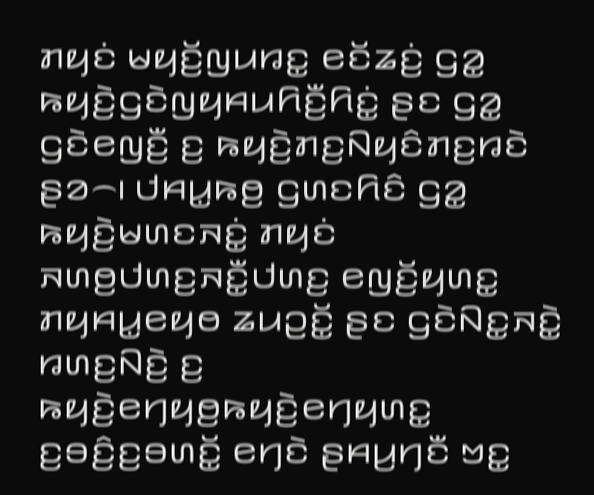ꤊꤟꤢꤦ ꤗꤟꤢꤩ꤬ꤜꤣꤙꤢ꤭ ꤕꤢꤩꤘꤢꤦ꤬ ꤞꤤ꤭ ꤒꤟꤢꤧ꤬ꤞꤢꤧꤜꤟꤌꤣꤖꤢꤪ꤬ꤖꤢꤦ꤭ ꤔꤢ ꤞꤤ꤭ ꤞꤢꤧꤕꤜꤢꤪ꤬ ꤢ꤬ ꤒꤟꤢꤧ꤬ꤊꤢ꤬ꤡꤟꤢꤨꤊꤢ꤬ꤙꤢꤧ ꤔꤤ꤮꤯ ꤓꤌꤣ꤭ꤒꤥ꤬ ꤞꤛꤢꤖꤢꤨ ꤞꤤ꤭ ꤒꤟꤢꤧ꤬ꤗꤛꤢꤏꤢꤦ꤭ ꤊꤟꤢꤦ ꤏꤛꤥ꤬ꤓꤛꤢ꤬ꤏꤢꤪ꤭ꤓꤛꤢ꤬ ꤕꤜꤢꤩ꤬ꤟꤛꤢ꤭ ꤊꤟꤌꤣ꤭ꤕꤟꤥ ꤘꤣꤑꤢꤩ꤭ ꤔꤢ ꤞꤢꤧꤡꤢ꤭ꤏꤢꤧ꤭ ꤙꤛꤢ꤬ꤡꤢꤧ꤬ ꤢ꤬ ꤒꤟꤢꤧ꤬ꤕꤚꤟꤥ꤬ꤒꤟꤢꤧ꤬ꤕꤚꤟꤛꤢ꤭ ꤢ꤬ꤋꤢꤨ꤬ꤢ꤬ꤋꤛꤢꤩ꤭ ꤕꤚꤢꤧ ꤔꤌꤣ꤬ꤚꤢꤪ ꤠꤢ꤭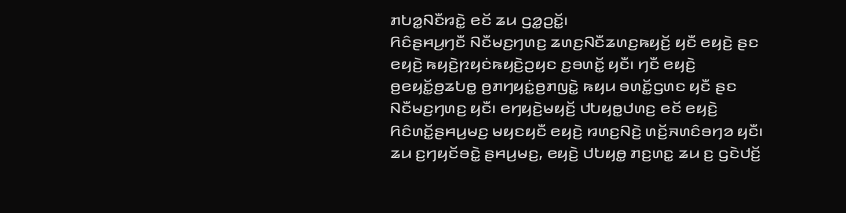ꤊꤝꤤ꤭ꤡꤢꤪꤙꤢꤧ꤭ ꤕꤢꤩ ꤘꤣ ꤞꤤ꤭ꤑꤢꤩ꤭꤯
ꤖꤢꤨꤔꤌꤣ꤬ꤚꤢꤪ ꤡꤢꤪꤗꤢ꤬ꤚꤛꤢ꤬ ꤘꤛꤢ꤬ꤡꤢꤪꤘꤛꤢ꤬ꤒꤟꤢꤩ꤬ ꤟꤢꤪ ꤕꤟꤢꤧ꤬ ꤔꤢ ꤕꤟꤢꤧ꤬ ꤒꤟꤢꤧ꤬ꤐꤟꤢꤦꤒꤟꤢꤧ꤬ꤑꤟꤢ ꤢ꤬ꤋꤛꤢꤩ꤭ ꤟꤢꤪ꤯ ꤚꤢꤪ ꤕꤟꤢꤧ꤬ ꤥ꤬ꤕꤟꤢꤩ꤭ꤥ꤬ꤘꤝꤥ꤭ ꤥ꤬ꤊꤚꤟꤢꤦ꤭ꤥ꤬ꤊꤜꤢꤧ꤭ ꤒꤟꤣ ꤋꤛꤢꤩ꤭ꤞꤛꤢ ꤟꤢꤪ ꤔꤢ ꤡꤢꤪꤗꤢ꤬ꤚꤛꤢ꤬ ꤟꤢꤪ꤯ ꤕꤚꤟꤢꤧ꤬ꤗꤟꤢꤩ꤬ ꤓꤝꤟꤥ꤭ꤓꤛꤢ꤬ ꤕꤢꤩ ꤕꤟꤢꤧ꤬ ꤖꤢꤨꤛꤢꤩ꤭ꤔꤌꤣ꤬ꤗꤢ꤬ ꤗꤟꤢꤟꤢꤪ ꤕꤟꤢꤧ꤬ ꤙꤛꤢ꤬ꤡꤢꤧ꤬ ꤛꤢꤩ꤬ꤏꤛꤢꤨꤋꤚꤤ ꤟꤢꤪ꤯
ꤘꤣ ꤢ꤬ꤚꤟꤢꤩꤋꤢꤧ꤭ ꤔꤌꤣ꤬ꤗꤢ꤬, ꤕꤟꤢꤧ꤬ ꤓꤝꤟꤥ꤭ ꤊꤢ꤬ꤛꤢ꤭ ꤘꤣ ꤢ꤬ ꤞꤢꤧꤓꤢꤩ꤬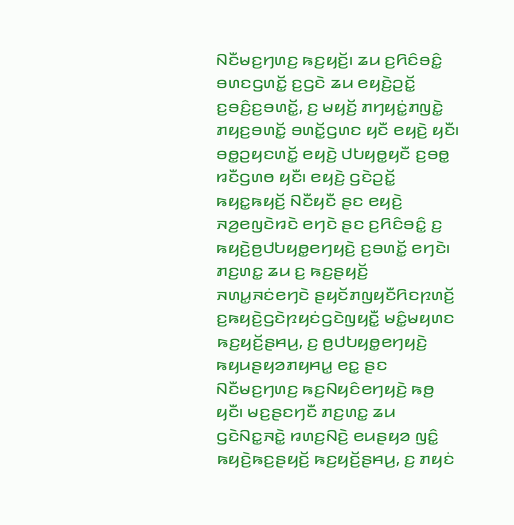ꤡꤢꤪꤗꤢ꤬ꤚꤛꤢ꤬ ꤒꤢ꤬ꤟꤢꤩ꤬꤯ ꤘꤣ ꤢ꤬ꤖꤢꤨꤋꤢꤨ꤭ ꤋꤛꤢꤞꤛꤢꤩ꤭ ꤢ꤬ꤞꤢꤧ ꤘꤣ ꤕꤟꤢꤧ꤬ꤑꤢꤩ꤭ ꤢ꤬ꤋꤢꤨ꤬ꤢ꤬ꤋꤛꤢꤩ꤭, ꤢ꤬ ꤗꤟꤢꤩ꤬ ꤊꤚꤟꤢꤦ꤭ꤊꤜꤢꤧ꤭ ꤊꤟꤢ꤬ꤋꤛꤢꤩ꤭ ꤋꤛꤢꤩ꤭ꤞꤛꤢ ꤟꤢꤪ ꤕꤟꤢꤧ꤬ ꤟꤢꤪ꤯ ꤋꤥ꤭ꤑꤟꤢꤛꤢꤩ꤭ ꤕꤟꤢꤧ꤬ ꤓꤝꤟꤥ꤭ꤟꤢꤪ ꤢ꤬ꤋꤥ꤭ ꤙꤢꤪꤞꤛꤥ ꤟꤢꤪ꤯ ꤕꤟꤢꤧ꤬ ꤞꤢꤧꤑꤢꤩ꤭ ꤒꤟꤢ꤭ꤒꤟꤢꤩ꤬ ꤡꤢꤪꤟꤢꤪ ꤔꤢ ꤕꤟꤢꤧ꤬ ꤏꤤ꤬ꤕꤜꤢꤧꤙꤢꤧ ꤕꤚꤢꤧ ꤔꤢ ꤢ꤬ꤖꤢꤨꤋꤢꤨ꤭ ꤢ꤬ ꤒꤟꤢꤧ꤬ꤥ꤬ꤓꤝꤟꤥ꤭ꤕꤚꤟꤢꤧ꤬ ꤢ꤬ꤋꤛꤢꤩ꤭ ꤕꤚꤢꤧ꤯
ꤊꤢ꤬ꤛꤢ꤭ ꤘꤣ ꤢ꤬ ꤒꤢ꤬ꤔꤟꤢꤩ꤬ ꤏꤛꤣ꤭ꤏꤢꤦꤕꤚꤢꤧ ꤔꤟꤢꤩꤊꤜꤟꤢꤪꤖꤢꤐꤛꤢꤩ꤬ ꤢ꤬ꤒꤟꤢꤧ꤬ꤞꤢꤧꤐꤟꤢꤦꤞꤢꤧꤜꤟꤢꤪ꤭ ꤗꤢꤨ꤭ꤗꤟꤛꤢ ꤒꤢ꤬ꤟꤢꤩ꤬ꤔꤌꤣ꤬, ꤢ꤬ ꤥ꤬ꤓꤝꤟꤥ꤭ꤕꤚꤟꤢꤧ꤬ ꤒꤟꤣꤔꤟꤤꤊꤟꤌꤣ꤭ ꤕꤢ꤭ ꤔꤢ ꤡꤢꤪꤗꤢ꤬ꤚꤛꤢ꤬ ꤒꤢ꤬ꤡꤟꤢꤨꤕꤚꤟꤢꤧ꤬ ꤒꤥ꤬ ꤟꤢꤪ꤯ ꤗꤢ꤬ꤔꤢꤚꤢꤪ ꤊꤢ꤬ꤛꤢ꤭ ꤘꤣ ꤞꤢꤧꤡꤢ꤭ꤏꤢꤧ꤭ ꤙꤛꤢ꤬ꤡꤢꤧ꤬ ꤕꤣꤔꤟꤤ ꤜꤢꤨ꤭ ꤒꤟꤢꤧ꤬ꤒꤢ꤬ꤔꤟꤢꤩ꤬ ꤒꤢ꤬ꤟꤢꤩ꤬ꤔꤌꤣ꤬, ꤢ꤬ ꤊꤟꤢꤦ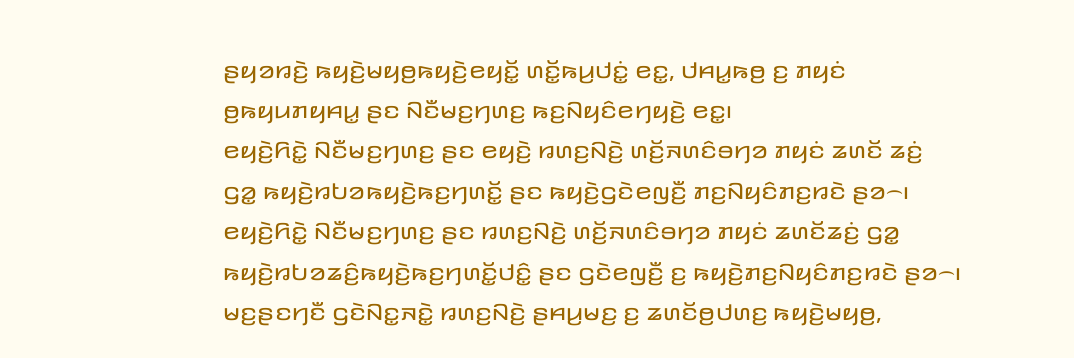ꤔꤟꤤꤙꤢꤧ꤬ ꤒꤟꤢꤧ꤬ꤗꤟꤥ꤬ꤒꤟꤢꤧ꤬ꤕꤟꤢꤩ꤭ ꤛꤢꤩ꤭ꤒꤣ꤬ꤓꤢꤦ꤭ ꤕꤢ꤭, ꤓꤌꤣ꤭ꤒꤥ꤬ ꤢ꤬ ꤊꤟꤢꤦ ꤥ꤬ꤒꤟꤣꤊꤟꤌꤣ꤭ ꤔꤢ ꤡꤢꤪꤗꤢ꤬ꤚꤛꤢ꤬ ꤒꤢ꤬ꤡꤟꤢꤨꤕꤚꤟꤢꤧ꤬ ꤕꤢ꤭꤯
ꤕꤟꤢꤧ꤬ꤖꤢꤧ꤭ ꤡꤢꤪꤗꤢ꤬ꤚꤛꤢ꤬ ꤔꤢ ꤕꤟꤢꤧ꤬ ꤙꤛꤢ꤬ꤡꤢꤧ꤬ ꤛꤢꤩ꤬ꤏꤛꤢꤨꤋꤚꤤ ꤊꤟꤢꤦ ꤘꤛꤢꤩ ꤘꤢꤦ꤬ ꤞꤤ꤭ ꤒꤟꤢꤧ꤬ꤙꤝꤤꤒꤟꤢꤧ꤬ꤒꤢ꤬ꤚꤛꤢꤩ꤭ ꤔꤢ ꤒꤟꤢꤧ꤬ꤞꤢꤧꤕꤜꤢꤪ꤬ ꤊꤢ꤬ꤡꤟꤢꤨꤊꤢ꤬ꤙꤢꤧ ꤔꤤ꤮꤯
ꤕꤟꤢꤧ꤬ꤖꤢꤧ꤭ ꤡꤢꤪꤗꤢ꤬ꤚꤛꤢ꤬ ꤔꤢ ꤙꤛꤢ꤬ꤡꤢꤧ꤬ ꤛꤢꤩ꤬ꤏꤛꤢꤨꤋꤚꤤ ꤊꤟꤢꤦ ꤘꤛꤢꤩꤘꤢꤦ꤬ ꤞꤤ꤭ ꤒꤟꤢꤧ꤬ꤙꤝꤤꤘꤢꤨ꤬ꤒꤟꤢꤧ꤬ꤒꤢ꤬ꤚꤛꤢꤩ꤭ꤓꤢꤨ꤭ ꤔꤢ ꤞꤢꤧꤕꤜꤢꤪ꤬ ꤢ꤬ ꤒꤟꤢꤧ꤬ꤊꤢ꤬ꤡꤟꤢꤨꤊꤢ꤬ꤙꤢꤧ ꤔꤤ꤮꤯
ꤗꤢ꤬ꤔꤢꤚꤢꤪ ꤞꤢꤧꤡꤢ꤭ꤏꤢꤧ꤭ ꤙꤛꤢ꤬ꤡꤢꤧ꤬ ꤔꤌꤣ꤬ꤗꤢ꤬ ꤢ꤬ ꤘꤛꤢꤩꤥ꤬ꤓꤛꤢ꤬ ꤒꤟꤢꤧ꤬ꤗꤟꤥ꤬,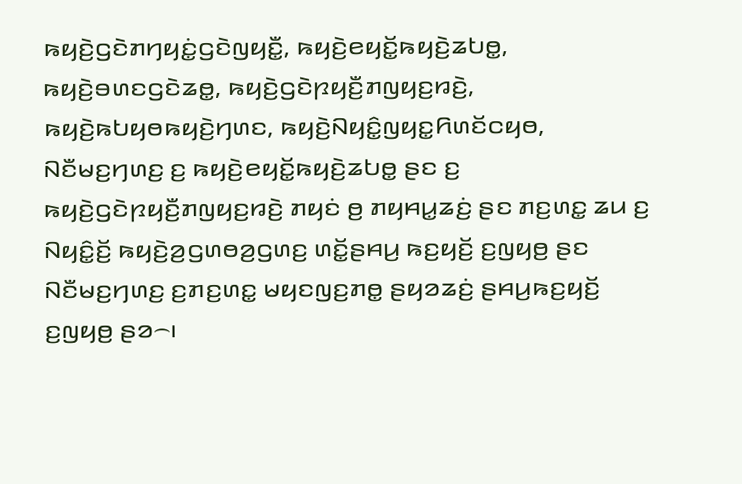ꤒꤟꤢꤧ꤬ꤞꤢꤧꤊꤚꤟꤢꤦ꤭ꤞꤢꤧꤜꤟꤢꤪ꤭, ꤒꤟꤢꤧ꤬ꤕꤟꤢꤩ꤭ꤒꤟꤢꤧ꤬ꤘꤝꤥ꤭, ꤒꤟꤢꤧ꤬ꤋꤛꤢꤞꤢꤧꤘꤥ꤭, ꤒꤟꤢꤧ꤬ꤞꤢꤧꤐꤟꤢꤪ꤬ꤊꤜꤟꤢ꤬ꤙꤢꤧ꤬, ꤒꤟꤢꤧ꤬ꤒꤝꤟꤥꤒꤟꤢꤧ꤬ꤚꤛꤢ, ꤒꤟꤢꤧ꤬ꤡꤟꤢꤨ꤭ꤜꤟꤢ꤭ꤖꤛꤢꤩꤍꤟꤥ,
ꤡꤢꤪꤗꤢ꤬ꤚꤛꤢ꤬ ꤢ꤬ ꤒꤟꤢꤧ꤬ꤕꤟꤢꤩ꤭ꤒꤟꤢꤧ꤬ꤘꤝꤥ꤭ ꤔꤢ ꤢ꤬ ꤒꤟꤢꤧ꤬ꤞꤢꤧꤐꤟꤢꤪ꤬ꤊꤜꤟꤢ꤬ꤙꤢꤧ꤬ ꤊꤟꤢꤦ ꤥ꤬ ꤊꤟꤌꤣ꤭ꤘꤢꤦ꤬ ꤔꤢ ꤊꤢ꤬ꤛꤢ꤭ ꤘꤣ ꤢ꤬ ꤡꤟꤢꤨ꤭ꤢꤩ꤬ ꤒꤟꤢꤧ꤬ꤤ꤬ꤞꤛꤥꤤ꤬ꤞꤛꤢ꤬ ꤛꤢꤩ꤭ꤔꤌꤣ꤬ ꤒꤢ꤬ꤟꤢꤩ꤬ ꤢ꤬ꤜꤟꤥ꤬ ꤔꤢ ꤡꤢꤪꤗꤢ꤬ꤚꤛꤢ꤬ ꤢ꤬ꤊꤢ꤬ꤛꤢ꤭ ꤗꤟꤢꤜꤢ꤬ꤊꤥ꤭ ꤔꤟꤤꤘꤢꤦ꤬ ꤔꤌꤣ꤬ꤒꤢ꤬ꤟꤢꤩ꤬ ꤢ꤬ꤜꤟꤥ꤬ ꤔꤤ꤮꤯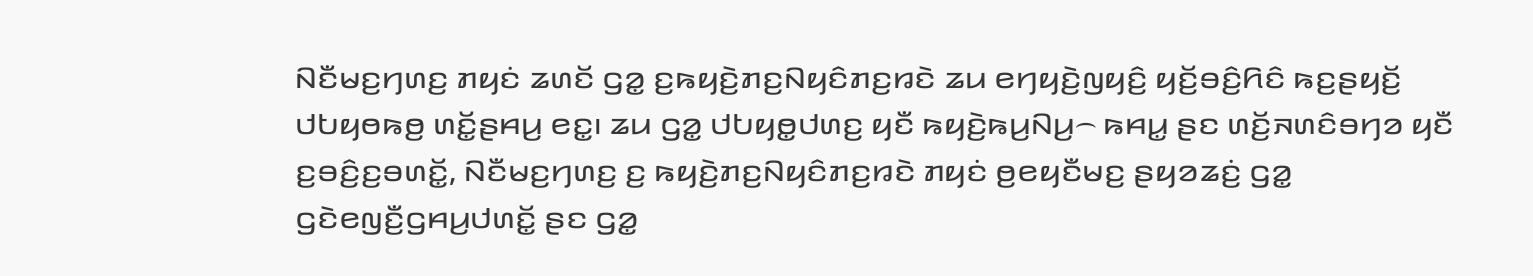ꤡꤢꤪꤗꤢ꤬ꤚꤛꤢ꤬ ꤊꤟꤢꤦ ꤘꤛꤢꤩ ꤞꤤ꤭ ꤢ꤬ꤒꤟꤢꤧ꤬ꤊꤢ꤬ꤡꤟꤢꤨꤊꤢ꤬ꤙꤢꤧ ꤘꤣ ꤕꤚꤟꤢꤧ꤬ꤜꤟꤢꤨ꤬ ꤟꤢꤩ꤬ꤋꤢꤨ꤬ꤖꤢꤨ ꤒꤢ꤬ꤔꤟꤢꤩ꤬ ꤓꤝꤟꤥꤒꤥ꤬ ꤛꤢꤩ꤭ꤔꤌꤣ꤬ ꤕꤢ꤭꤯ ꤘꤣ ꤞꤤ꤭ ꤓꤝꤟꤥ꤭ꤓꤛꤢ꤬ ꤟꤢꤪ ꤒꤟꤢꤧ꤬ꤒꤣ꤬ꤡꤣ꤬꤮ ꤒꤌꤣ꤭ ꤔꤢ ꤛꤢꤩ꤬ꤏꤛꤢꤨꤋꤚꤤ ꤟꤢꤪ ꤢ꤬ꤋꤢꤨ꤬ꤢ꤬ꤋꤛꤢꤩ꤭, ꤡꤢꤪꤗꤢ꤬ꤚꤛꤢ꤬ ꤢ꤬ ꤒꤟꤢꤧ꤬ꤊꤢ꤬ꤡꤟꤢꤨꤊꤢ꤬ꤙꤢꤧ ꤊꤟꤢꤦ ꤥ꤬ꤕꤟꤢꤪꤗꤢ꤬ ꤔꤟꤤꤘꤢꤦ꤬ ꤞꤤ꤭ ꤞꤢꤧꤕꤜꤢꤪ꤬ꤞꤌꤣ꤬ꤓꤛꤢꤩ꤭ ꤔꤢ ꤞꤤ꤭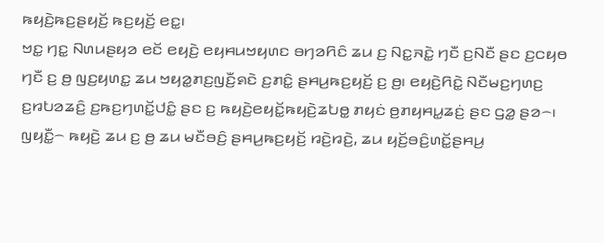ꤒꤟꤢꤧ꤬ꤒꤢ꤬ꤔꤟꤢꤩ꤬ ꤒꤢ꤬ꤟꤢꤩ꤬ ꤕꤢ꤭꤯
ꤠꤢ꤭ ꤚꤢ꤭ ꤡꤛꤣꤔꤟꤤ ꤕꤢꤩ ꤕꤟꤢꤧ꤬ ꤕꤟꤌꤣꤠꤟꤛꤢ ꤋꤚꤤꤖꤢꤨ ꤘꤣ ꤢ꤬ ꤡꤢ꤭ꤏꤢꤧ꤭ ꤚꤢꤪ ꤢ꤬ꤡꤢꤪ ꤔꤢ ꤢ꤬ꤍꤟꤥ ꤚꤢꤪ ꤢ꤬ ꤥ꤬ ꤜꤢ꤬ꤟꤛꤢ꤭ ꤘꤣ ꤠꤟꤤ꤭ꤊꤢ꤬ꤜꤢꤪ꤬ꤎꤢꤧ ꤢ꤬ꤊꤢꤨ꤭ ꤔꤌꤣ꤬ꤒꤢ꤬ꤟꤢꤩ꤬ ꤢ꤬ ꤥ꤬꤯ ꤕꤟꤢꤧ꤬ꤖꤢꤧ꤭ ꤡꤢꤪꤗꤢ꤬ꤚꤛꤢ꤬ ꤢ꤬ꤙꤝꤤꤘꤢꤨ꤬ ꤢ꤬ꤒꤢ꤬ꤚꤛꤢꤩ꤭ꤓꤢꤨ꤭ ꤔꤢ ꤢ꤬ ꤒꤟꤢꤧ꤬ꤕꤟꤢꤩ꤭ꤒꤟꤢꤧ꤬ꤘꤝꤥ꤭ ꤊꤟꤢꤦ ꤥ꤬ꤊꤟꤌꤣ꤭ꤘꤢꤦ꤬ ꤔꤢ ꤞꤤ꤭ ꤔꤤ꤮꤯
ꤜꤟꤢꤪ꤭꤮ ꤒꤟꤢꤧ꤬ ꤘꤣ ꤢ꤬ ꤥ꤬ ꤘꤣ ꤗꤢꤪꤋꤢꤨ꤬ ꤔꤌꤣ꤬ꤒꤢ꤬ꤟꤢꤩ꤬ ꤙꤢꤧ꤬ꤙꤢꤧ꤬, ꤘꤣ ꤟꤢꤩ꤬ꤋꤢꤨ꤬ꤛꤢꤩ꤭ꤔꤌꤣ꤬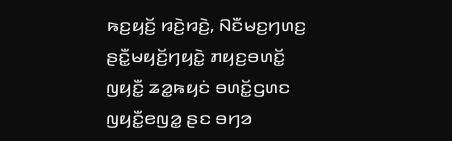ꤒꤢ꤬ꤟꤢꤩ꤬ ꤙꤢꤧ꤬ꤙꤢꤧ꤬, ꤡꤢꤪꤗꤢ꤬ꤚꤛꤢ꤬ ꤔꤢꤪ꤭ꤗꤟꤢꤩ꤬ꤚꤟꤢꤧ꤭ ꤊꤟꤢ꤬ꤋꤛꤢꤩ꤭ ꤜꤟꤢꤪ꤭ ꤘꤤ꤭ꤒꤟꤢꤦ ꤋꤛꤢꤩ꤭ꤞꤛꤢ ꤜꤟꤢꤪ꤭ꤕꤜꤤ꤭ ꤔꤢ ꤋꤚꤤ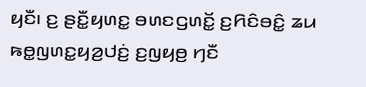ꤟꤢꤪ꤯ ꤢ꤬ ꤔꤢꤪ꤭ꤟꤛꤢ꤭ ꤋꤛꤢꤞꤛꤢꤩ꤭ ꤢ꤬ꤖꤢꤨꤋꤢꤨ꤭ ꤘꤣ ꤒꤥ꤭ꤜꤛꤢ꤭ꤟꤤ꤬ꤓꤢꤦ꤬ ꤢ꤬ꤜꤟꤥ꤬ ꤚꤢꤪ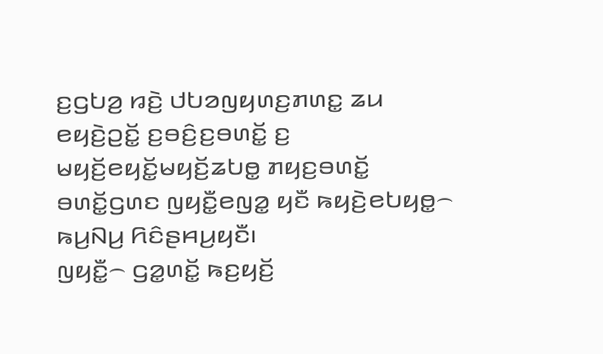ꤢ꤬ꤞꤝꤤ꤬ ꤙꤢꤧ꤬ ꤓꤝꤤꤜꤟꤛꤢ꤬ꤊꤛꤢ꤭ ꤘꤣ ꤕꤟꤢꤧ꤬ꤑꤢꤩ꤭ ꤢ꤬ꤋꤢꤨ꤬ꤢ꤬ꤋꤛꤢꤩ꤭ ꤢ꤬ ꤗꤟꤢꤩ꤬ꤕꤟꤢꤩ꤭ꤗꤟꤢꤩ꤬ꤘꤝꤥ꤭ ꤊꤟꤢ꤬ꤋꤛꤢꤩ꤭ ꤋꤛꤢꤩ꤭ꤞꤛꤢ ꤜꤟꤢꤪ꤭ꤕꤜꤤ꤭ ꤟꤢꤪ ꤒꤟꤢꤧ꤬ꤕꤝꤟꤥ꤭꤮ ꤒꤣ꤬ꤡꤣ꤬ ꤖꤢꤨꤔꤌꤣ꤬ꤟꤢꤪ꤯
ꤜꤟꤢꤪ꤭꤮ ꤞꤤ꤭ꤛꤢꤩ꤭ ꤒꤢ꤬ꤟꤢꤩ꤬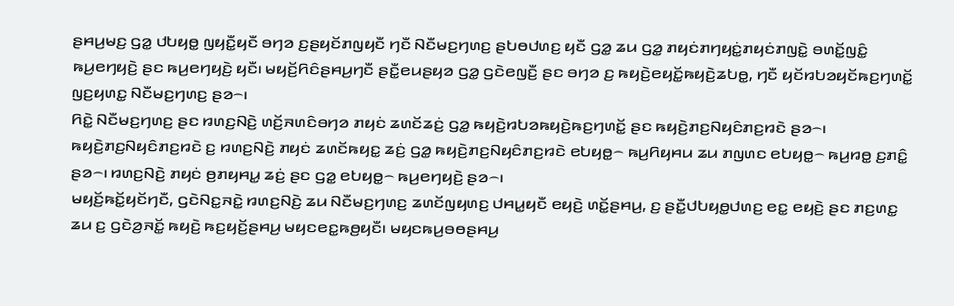ꤔꤌꤣ꤬ꤗꤢ꤬ ꤞꤤ꤭ ꤓꤝꤟꤥ꤭ ꤜꤟꤢꤪ꤭ꤟꤢꤪ ꤋꤚꤤ ꤢ꤬ꤔꤟꤢꤩꤊꤜꤟꤢꤪ ꤚꤢꤪ ꤡꤢꤪꤗꤢ꤬ꤚꤛꤢ꤬ ꤔꤝꤥꤓꤛꤢ꤬ ꤟꤢꤪ ꤞꤤ꤭ ꤘꤣ ꤞꤤ꤭ ꤊꤟꤢꤦꤊꤚꤟꤢꤦ꤭ꤊꤟꤢꤦꤊꤜꤢꤧ꤭ ꤋꤛꤢꤩ꤭ꤜꤢꤨ꤭ ꤒꤣ꤬ꤕꤚꤟꤢꤧ꤬ ꤔꤢ ꤒꤣ꤬ꤕꤚꤟꤢꤧ꤬ ꤟꤢꤪ꤯ ꤗꤟꤢꤩ꤬ꤖꤢꤨꤔꤌꤣ꤬ꤚꤢꤪ ꤔꤢꤪ꤭ꤕꤣꤔꤟꤤ ꤞꤤ꤭ ꤞꤢꤧꤕꤜꤢꤪ꤬ ꤔꤢ ꤋꤚꤤ ꤢ꤬ ꤒꤟꤢꤧ꤬ꤕꤟꤢꤩ꤭ꤒꤟꤢꤧ꤬ꤘꤝꤥ꤭, ꤚꤢꤪ ꤟꤢꤩꤙꤝꤤꤟꤢꤩꤒꤢ꤬ꤚꤛꤢꤩ꤭ ꤜꤢ꤬ꤟꤛꤢ꤭ ꤡꤢꤪꤗꤢ꤬ꤚꤛꤢ꤬ ꤔꤤ꤮꤯
ꤖꤢꤧ꤭ ꤡꤢꤪꤗꤢ꤬ꤚꤛꤢ꤬ ꤔꤢ ꤙꤛꤢ꤬ꤡꤢꤧ꤬ ꤛꤢꤩ꤬ꤏꤛꤢꤨꤋꤚꤤ ꤊꤟꤢꤦ ꤘꤛꤢꤩꤘꤢꤦ꤬ ꤞꤤ꤭ ꤒꤟꤢꤧ꤬ꤙꤝꤤꤒꤟꤢꤧ꤬ꤒꤢ꤬ꤚꤛꤢꤩ꤭ ꤔꤢ ꤒꤟꤢꤧ꤬ꤊꤢ꤬ꤡꤟꤢꤨꤊꤢ꤬ꤙꤢꤧ ꤔꤤ꤮꤯
ꤒꤟꤢꤧ꤬ꤊꤢ꤬ꤡꤟꤢꤨꤊꤢ꤬ꤙꤢꤧ ꤢ꤬ ꤙꤛꤢ꤬ꤡꤢꤧ꤬ ꤊꤟꤢꤦ ꤘꤛꤢꤩꤒꤟꤢ꤭ ꤘꤢꤦ꤬ ꤞꤤ꤭ ꤒꤟꤢꤧ꤬ꤊꤢ꤬ꤡꤟꤢꤨꤊꤢ꤬ꤙꤢꤧ ꤕꤝꤟꤥ꤭꤮ ꤒꤣ꤬ꤖꤟꤌꤣ ꤘꤣ ꤊꤜꤛꤢ ꤕꤝꤟꤥ꤭꤮ ꤒꤣ꤬ꤙꤥ꤭ ꤢ꤬ꤊꤢꤨ꤭ ꤔꤤ꤮꤯ ꤙꤛꤢ꤬ꤡꤢꤧ꤬ ꤊꤟꤢꤦ ꤥ꤬ꤊꤟꤌꤣ꤭ ꤘꤢꤦ꤬ ꤔꤢ ꤞꤤ꤭ ꤕꤝꤟꤥ꤭꤮ ꤒꤣ꤬ꤕꤚꤟꤢꤧ꤬ ꤔꤤ꤮꤯
ꤗꤟꤢꤩ꤬ꤒꤢꤩ꤭ꤟꤢꤩꤚꤢꤪ, ꤞꤢꤧꤡꤢ꤭ꤏꤢꤧ꤭ ꤙꤛꤢ꤬ꤡꤢꤧ꤬ ꤘꤣ ꤡꤢꤪꤗꤢ꤬ꤚꤛꤢ꤬ ꤘꤛꤢꤩꤜꤟꤛꤢ꤬ ꤓꤌꤣ꤭ꤟꤢꤪ ꤕꤟꤢꤧ꤬ ꤛꤢꤩ꤭ꤔꤌꤣ꤬, ꤢ꤬ ꤔꤢꤪ꤭ꤓꤝꤟꤥ꤭ꤓꤛꤢ꤬ ꤕꤢ꤭ ꤕꤟꤢꤧ꤬ ꤔꤢ ꤊꤢ꤬ꤛꤢ꤭ ꤘꤣ ꤢ꤬ ꤞꤢꤧꤤ꤬ꤏꤢꤩ꤭ ꤒꤟꤢꤧ꤬ ꤒꤢ꤬ꤟꤢꤩ꤬ꤔꤌꤣ꤬ ꤗꤟꤢꤕꤢ꤭ꤒꤥ꤬ꤟꤢꤪ꤯ ꤗꤟꤢꤒꤣ꤬ꤋꤥꤔꤌꤣ꤬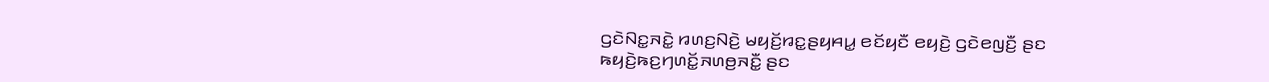ꤞꤢꤧꤡꤢ꤭ꤏꤢꤧ꤭ ꤙꤛꤢ꤬ꤡꤢꤧ꤬ ꤗꤟꤢꤩ꤬ꤙꤢ꤭ꤔꤟꤌꤣ꤭ ꤕꤢꤩꤟꤢꤪ ꤕꤟꤢꤧ꤬ ꤞꤢꤧꤕꤜꤢꤪ꤬ ꤔꤢ ꤒꤟꤢꤧ꤬ꤒꤢ꤬ꤚꤛꤢꤩ꤭ꤏꤛꤥ꤬ꤏꤢꤪ꤭ ꤔꤢ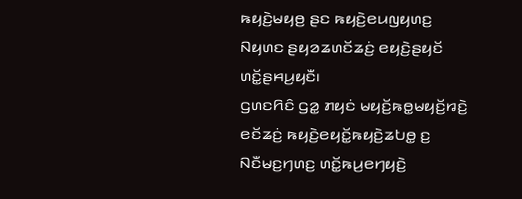ꤒꤟꤢꤧ꤬ꤗꤟꤥ꤬ ꤔꤢ ꤒꤟꤢꤧ꤬ꤕꤣꤜꤟꤛꤢ꤬ ꤡꤟꤛꤢ ꤔꤟꤤꤘꤛꤢꤩꤘꤢꤦ꤬ ꤕꤟꤢꤧ꤬ꤔꤟꤢꤩ ꤛꤢꤩ꤭ꤔꤌꤣ꤬ꤟꤢꤪ꤯
ꤞꤛꤢꤖꤢꤨ ꤞꤤ꤭ ꤊꤟꤢꤦ ꤗꤟꤢꤩ꤬ꤒꤥ꤭ꤗꤟꤢꤩ꤬ꤙꤢꤧ꤬ ꤕꤢꤩꤘꤢꤦ꤬ ꤒꤟꤢꤧ꤬ꤕꤟꤢꤩ꤭ꤒꤟꤢꤧ꤬ꤘꤝꤥ꤭ ꤢ꤬ ꤡꤢꤪꤗꤢ꤬ꤚꤛꤢ꤬ ꤛꤢꤩ꤭ꤒꤣ꤬ꤕꤚꤟꤢꤧ꤬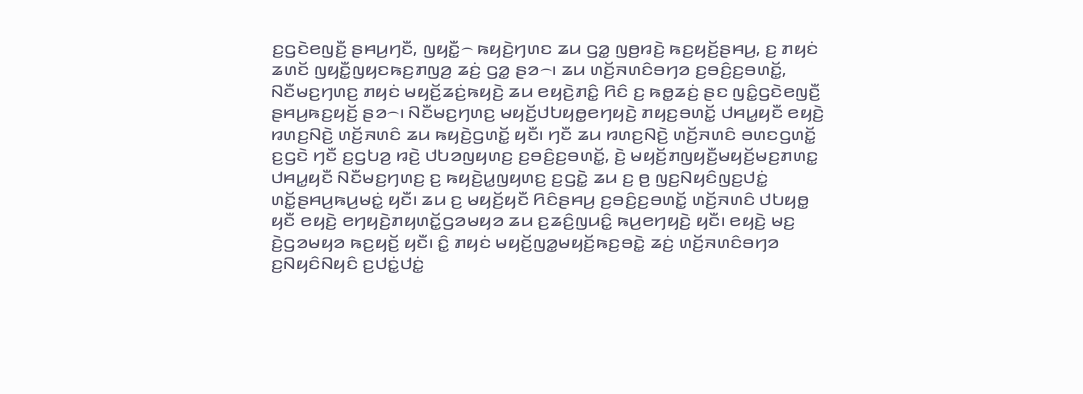ꤢ꤬ꤞꤢꤧꤕꤜꤢꤪ꤬ ꤔꤌꤣ꤬ꤚꤢꤪ, ꤜꤟꤢꤪ꤭꤮ ꤒꤟꤢꤧ꤬ꤚꤛꤢ ꤘꤣ ꤞꤤ꤭ ꤜꤥ꤬ꤙꤢꤧ꤬ ꤒꤢ꤬ꤟꤢꤩ꤬ꤔꤌꤣ꤬, ꤢ꤬ ꤊꤟꤢꤦ ꤘꤛꤢꤩ ꤜꤟꤢꤪ꤭ꤜꤟꤢꤒꤢ꤬ꤊꤜꤤ꤬ ꤘꤢꤦ꤬ ꤞꤤ꤭ ꤔꤤ꤮꤯ ꤘꤣ ꤛꤢꤩ꤬ꤏꤛꤢꤨꤋꤚꤤ ꤢ꤬ꤋꤢꤨ꤬ꤢ꤬ꤋꤛꤢꤩ꤭, ꤡꤢꤪꤗꤢ꤬ꤚꤛꤢ꤬ ꤊꤟꤢꤦ ꤗꤟꤢꤩ꤬ꤘꤢꤦ꤬ꤒꤟꤢꤧ꤬ ꤘꤣ ꤕꤟꤢꤧ꤬ꤊꤢꤨ꤭ ꤖꤢꤨ ꤢ꤬ ꤒꤥ꤭ꤘꤢꤦ꤬ ꤔꤢ ꤜꤢꤨ꤭ꤞꤢꤧꤕꤜꤢꤪ꤬ ꤔꤌꤣ꤬ꤒꤢ꤬ꤟꤢꤩ꤬ ꤔꤤ꤮꤯ ꤡꤢꤪꤗꤢ꤬ꤚꤛꤢ꤬ ꤗꤟꤢꤩ꤬ꤓꤝꤟꤥ꤭ꤕꤚꤟꤢꤧ꤬ ꤊꤟꤢ꤬ꤋꤛꤢꤩ꤭ ꤓꤌꤣ꤭ꤟꤢꤪ ꤕꤟꤢꤧ꤬ ꤙꤛꤢ꤬ꤡꤢꤧ꤬ ꤛꤢꤩ꤬ꤏꤛꤢꤨ ꤘꤣ ꤒꤟꤢꤧ꤬ꤞꤛꤢꤩ꤭ ꤟꤢꤪ꤯ ꤚꤢꤪ ꤘꤣ ꤙꤛꤢ꤬ꤡꤢꤧ꤬ ꤛꤢꤩ꤬ꤏꤛꤢꤨ ꤋꤛꤢꤞꤛꤢꤩ꤭ ꤢ꤬ꤞꤢꤧ ꤚꤢꤪ ꤢ꤬ꤞꤝꤤ꤬ ꤙꤢꤧ꤬ ꤓꤝꤤꤜꤟꤛꤢ꤬ ꤢ꤬ꤋꤢꤨ꤬ꤢ꤬ꤋꤛꤢꤩ꤭, ꤢꤧ꤬ ꤗꤟꤢꤩ꤬ꤊꤜꤟꤢꤪ꤬ꤗꤟꤢꤩ꤬ꤗꤢ꤬ꤊꤛꤢ꤭ ꤓꤌꤣ꤭ꤟꤢꤪ ꤡꤢꤪꤗꤢ꤬ꤚꤛꤢ꤬ ꤢ꤬ ꤒꤟꤢꤧ꤬ꤣ꤭ꤜꤟꤛꤢ꤬ ꤢ꤬ꤞꤢꤧ꤭ ꤘꤣ ꤢ꤬ ꤥ꤬ ꤜꤢ꤬ꤡꤟꤢꤨꤜꤢ꤬ꤓꤢꤦ꤭ ꤛꤢꤩ꤭ꤔꤌꤣ꤬ꤒꤣ꤬ꤗꤢꤦ꤭ ꤟꤢꤪ꤯ ꤘꤣ ꤢ꤬ ꤗꤟꤢꤩ꤬ꤟꤢꤪ ꤖꤢꤨꤔꤌꤣ꤬ ꤢ꤬ꤋꤢꤨ꤬ꤢ꤬ꤋꤛꤢꤩ꤭ ꤛꤢꤩ꤬ꤏꤛꤢꤨ ꤓꤝꤟꤥ꤭ ꤟꤢꤪ ꤕꤟꤢꤧ꤬ ꤕꤚꤟꤢꤧ꤬ꤊꤟꤛꤢꤩ꤭ꤞꤤꤗꤟꤤ ꤘꤣ ꤢ꤬ꤘꤢꤨ꤬ꤜꤣꤢꤨ꤭ ꤒꤣ꤬ꤕꤚꤟꤢꤧ꤬ ꤟꤢꤪ꤯ ꤕꤟꤢꤧ꤬ ꤗꤢ꤬ ꤢꤧ꤬ꤞꤤꤗꤟꤤ ꤒꤢ꤬ꤟꤢꤩ꤬ ꤟꤢꤪ꤯ ꤢꤨ꤭ ꤊꤟꤢꤦ ꤗꤟꤢꤩ꤬ꤜꤤ꤭ꤗꤟꤢꤩ꤬ꤒꤢ꤬ꤋꤢꤧ꤭ ꤘꤢꤦ꤬ ꤛꤢꤩ꤬ꤏꤛꤢꤨꤋꤚꤤ ꤢ꤬ꤡꤟꤢꤨꤡꤟꤢꤨ ꤢ꤬ꤓꤢꤦ꤭ꤓꤢꤦ꤭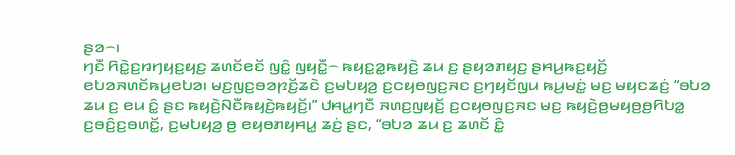ꤔꤤ꤮꤯
ꤚꤢꤪ ꤖꤢꤧ꤭ꤢ꤬ꤙꤚꤟꤢ꤬ꤟꤢ꤬ ꤘꤛꤢꤩꤕꤢꤩ ꤜꤢꤨ꤭ ꤜꤟꤢꤪ꤭꤮ ꤒꤟꤢ꤭ꤤ꤭ꤒꤟꤢꤧ꤬ ꤘꤣ ꤢ꤬ ꤔꤟꤤꤊꤟꤢ꤬ ꤔꤌꤣ꤬ꤒꤢ꤬ꤟꤢꤩ꤬ ꤕꤝꤤꤏꤛꤢꤩꤒꤣ꤬ꤕꤝꤤ꤯ ꤗꤢ꤬ꤜꤢ꤬ꤋꤤꤐꤢꤩ꤬ꤘꤢꤧ ꤢ꤬ꤗꤝꤟꤤ꤬ ꤢ꤬ꤍꤟꤥꤜꤢ꤬ꤏꤢ ꤢ꤬ꤚꤟꤢꤩꤜꤣ ꤒꤣ꤬ꤗꤢꤦ꤭ ꤗꤢ꤬ ꤗꤟꤢꤘꤢꤦ꤬ “ꤋꤝꤤ ꤘꤣ ꤢ꤬ ꤕꤣ ꤢꤨ꤭ ꤔꤢ ꤒꤟꤢꤧ꤬ꤡꤢꤪꤒꤟꤢꤧ꤬ꤒꤟꤢꤩ꤬꤯” ꤓꤌꤣ꤭ꤚꤢꤪ ꤏꤛꤢ꤬ꤜꤟꤢꤩ꤬ ꤢ꤬ꤍꤟꤥꤜꤢ꤬ꤏꤢ ꤗꤢ꤬ ꤒꤟꤢꤧ꤬ꤥ꤬ꤗꤟꤥ꤬ꤥ꤬ꤖꤝꤤ꤭ ꤢ꤬ꤋꤢꤨ꤬ꤢ꤬ꤋꤛꤢꤩ꤭, ꤢ꤬ꤗꤝꤟꤤ꤬ ꤥ꤬ ꤕꤟꤥꤊꤟꤌꤣ꤭ ꤘꤢꤦ꤬ ꤔꤢ, “ꤋꤝꤤ ꤘꤣ ꤢ꤬ ꤘꤛꤢꤩ ꤢꤨ꤭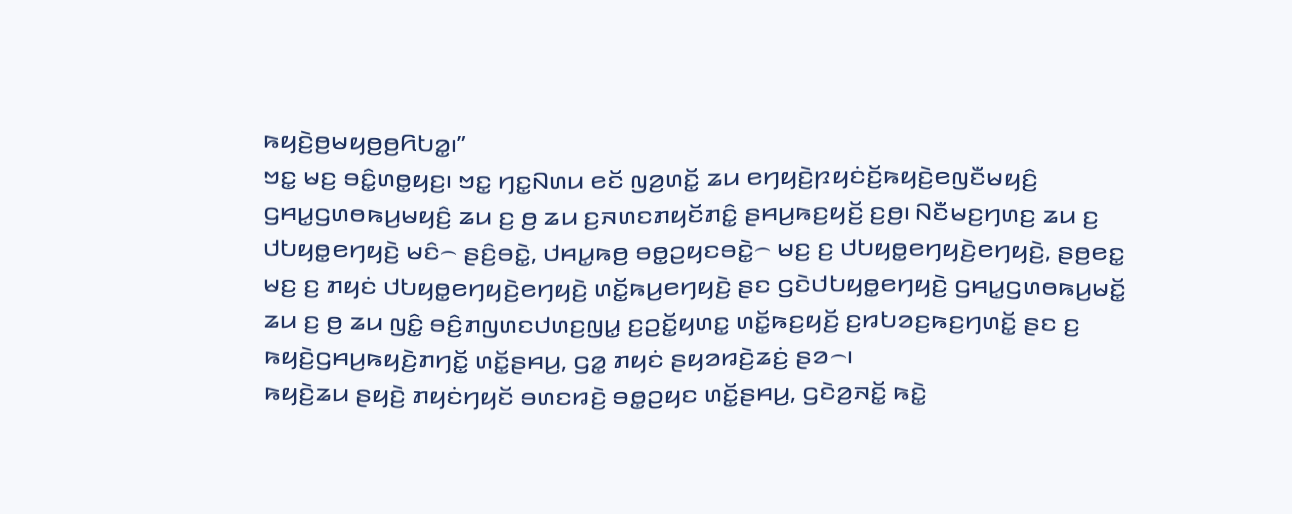ꤒꤟꤢꤧ꤬ꤥ꤬ꤗꤟꤥ꤬ꤥ꤬ꤖꤝꤤ꤭꤯”
ꤠꤢ꤭ ꤗꤢ꤬ ꤋꤢꤨ꤭ꤛꤥ꤭ꤟꤢ꤬꤯ ꤠꤢ꤭ ꤚꤢ꤭ꤡꤛꤣ ꤕꤢꤩ ꤜꤤ꤬ꤛꤢꤩ꤭ ꤘꤣ ꤕꤚꤟꤢꤧ꤬ꤐꤟꤢꤦꤢꤩ꤬ꤒꤟꤢꤧ꤬ꤕꤜꤢꤪꤗꤟꤢꤨ꤬ ꤞꤌꤣ꤭ꤞꤛꤥꤒꤣ꤬ꤗꤟꤢꤨ꤬ ꤘꤣ ꤢ꤬ ꤥ꤬ ꤘꤣ ꤢ꤬ꤏꤛꤢꤊꤟꤢꤩꤊꤢꤨ꤭ ꤔꤌꤣ꤬ꤒꤢ꤬ꤟꤢꤩ꤬ ꤢ꤬ꤥ꤬꤯ ꤡꤢꤪꤗꤢ꤬ꤚꤛꤢ꤬ ꤘꤣ ꤢ꤬ ꤓꤝꤟꤥ꤭ꤕꤚꤟꤢꤧ꤬ ꤗꤢꤨ꤮ ꤔꤢꤨ꤬ꤋꤢꤧ꤭, ꤓꤌꤣ꤭ꤒꤥ꤬ ꤋꤥ꤭ꤑꤟꤢꤋꤢꤧ꤭꤮ ꤗꤢ꤬ ꤢ꤬ ꤓꤝꤟꤥ꤭ꤕꤚꤟꤢꤧ꤬ꤕꤚꤟꤢꤧ꤬, ꤔꤥ꤬ꤕꤢ꤭ ꤗꤢ꤬ ꤢ꤬ ꤊꤟꤢꤦ ꤓꤝꤟꤥ꤭ꤕꤚꤟꤢꤧ꤬ꤕꤚꤟꤢꤧ꤬ ꤛꤢꤩ꤭ꤒꤣ꤬ꤕꤚꤟꤢꤧ꤬ ꤔꤢ ꤞꤢꤧꤓꤝꤟꤥ꤭ꤕꤚꤟꤢꤧ꤬ ꤞꤌꤣ꤭ꤞꤛꤥꤒꤣ꤬ꤗꤢꤩ꤭ ꤘꤣ ꤢ꤬ ꤥ꤬ ꤘꤣ ꤜꤢꤨ꤭ ꤋꤢꤨ꤬ꤊꤜꤛꤢꤓꤛꤢ꤬ꤜꤣ꤭ ꤢ꤬ꤑꤢꤩ꤭ꤟꤛꤢ꤭ ꤛꤢꤩ꤭ꤒꤢ꤬ꤟꤢꤩ꤬ ꤢ꤬ꤙꤝꤤꤢ꤬ꤒꤢ꤬ꤚꤛꤢꤩ꤭ ꤔꤢ ꤢ꤬ ꤒꤟꤢꤧ꤬ꤞꤌꤣ꤬ꤒꤟꤢꤧ꤬ꤊꤚꤢꤩ꤭ ꤛꤢꤩ꤭ꤔꤌꤣ꤬, ꤞꤤ꤭ ꤊꤟꤢꤦ ꤔꤟꤤꤙꤢꤧ꤬ꤘꤢꤦ꤬ ꤔꤤ꤮꤯
ꤒꤟꤢꤧ꤬ꤘꤣ ꤔꤟꤢꤧ꤬ ꤊꤟꤢꤦꤚꤟꤢꤩ ꤋꤛꤢꤙꤢꤧ꤬ ꤋꤥ꤭ꤑꤟꤢ ꤛꤢꤩ꤭ꤔꤌꤣ꤬, ꤞꤢꤧꤤ꤬ꤏꤢꤩ꤭ ꤒꤢꤧ꤭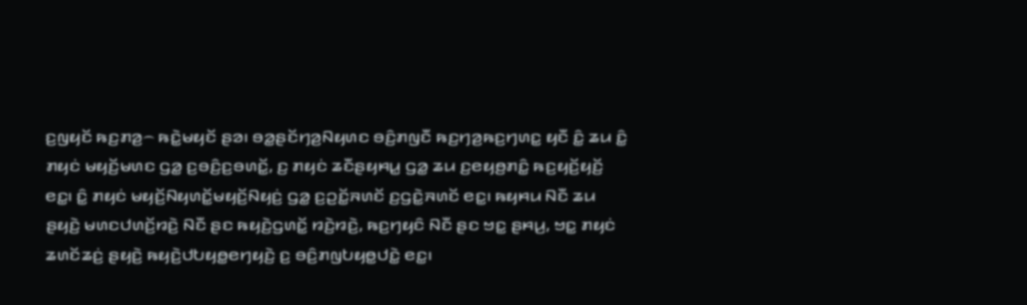ꤢ꤬ꤜꤟꤢꤩ ꤒꤢ꤬ꤊꤤ꤬꤮ ꤒꤢꤧ꤭ꤗꤟꤢꤩ ꤔꤤ꤯ ꤋꤤ꤭ꤔꤢꤩꤚꤤ꤬ꤡꤟꤛꤢ ꤋꤢꤨ꤬ꤊꤜꤢꤪ ꤒꤢ꤬ꤚꤤ꤬ꤒꤢ꤬ꤚꤛꤢ꤭ ꤟꤢꤪ ꤢꤨ꤭ ꤘꤣ ꤢꤨ꤭ ꤊꤟꤢꤦ ꤗꤟꤢꤩ꤬ꤗꤛꤢ ꤞꤤ꤭ ꤢ꤬ꤋꤢꤨ꤬ꤢ꤬ꤋꤛꤢꤩ꤭, ꤢ꤬ ꤊꤟꤢꤦ ꤘꤢꤪꤔꤟꤌꤣ꤭ ꤞꤤ꤭ ꤘꤣ ꤢ꤬ꤕꤟꤥ꤬ꤊꤢꤨ꤭ ꤒꤢ꤬ꤟꤢꤩ꤬ꤟꤢꤩ꤬ ꤕꤢ꤭꤯ ꤢꤨ꤭ ꤊꤟꤢꤦ ꤗꤟꤢꤩ꤬ꤡꤟꤛꤢꤩ꤭ꤗꤟꤢꤩ꤬ꤡꤟꤢꤦ꤬ ꤞꤤ꤭ ꤢ꤬ꤑꤢꤩ꤭ꤏꤛꤢꤩ ꤢ꤬ꤞꤢꤧ꤭ꤏꤛꤢꤩ ꤕꤢ꤭꤯ ꤒꤟꤌꤣ ꤡꤢꤪ ꤘꤣ ꤔꤟꤢꤧ꤬ ꤗꤛꤢꤓꤛꤢꤩ꤬ꤙꤢꤧ꤬ ꤡꤢꤪ ꤔꤢ ꤒꤟꤢꤧ꤬ꤞꤛꤢꤩ꤭ ꤙꤢꤧ꤬ꤙꤢꤧ꤬, ꤒꤢ꤬ꤚꤟꤢꤨ ꤡꤢꤪ ꤔꤢ ꤠꤢ꤭ ꤔꤌꤣ꤬, ꤠꤢ꤭ ꤊꤟꤢꤦ ꤘꤛꤢꤩꤘꤢꤦ꤬ ꤔꤟꤢꤧ꤬ ꤒꤟꤢꤧ꤬ꤓꤝꤟꤥ꤭ꤕꤚꤟꤢꤧ꤬ ꤢ꤬ ꤋꤢꤨ꤬ꤊꤜꤝꤟꤥ꤭ꤓꤢꤧ꤭ ꤕꤢ꤭꤯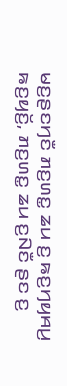ꤗꤢ꤬ꤔꤢꤚꤢꤪ ꤊꤢ꤬ꤛꤢ꤭ ꤘꤣ ꤢ꤬ ꤒꤢ꤬ꤚꤟꤌꤣ꤬ ꤒꤢ꤬ꤟꤢꤩ꤬, ꤊꤢ꤬ꤛꤢ꤭ ꤘꤣ ꤢ꤬ꤡꤢꤪ ꤔꤢ ꤢ꤬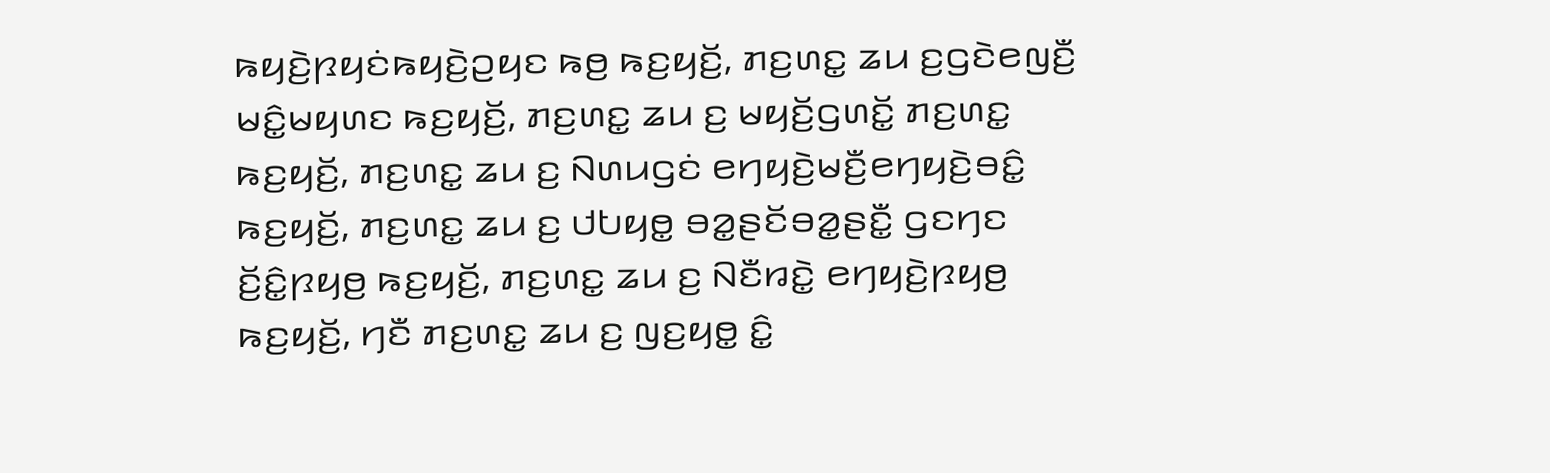ꤒꤟꤢꤧ꤬ꤐꤟꤢꤦꤒꤟꤢꤧ꤬ꤑꤟꤢ ꤒꤥ꤬ ꤒꤢ꤬ꤟꤢꤩ꤬, ꤊꤢ꤬ꤛꤢ꤭ ꤘꤣ ꤢ꤬ꤞꤢꤧꤕꤜꤢꤪ꤬ ꤗꤢꤨ꤭ꤗꤟꤛꤢ ꤒꤢ꤬ꤟꤢꤩ꤬, ꤊꤢ꤬ꤛꤢ꤭ ꤘꤣ ꤢ꤬ ꤗꤟꤢꤩ꤬ꤞꤛꤢꤩ꤭ ꤊꤢ꤬ꤛꤢ꤭ ꤒꤢ꤬ꤟꤢꤩ꤬, ꤊꤢ꤬ꤛꤢ꤭ ꤘꤣ ꤢ꤬ ꤡꤛꤣꤞꤢꤦ ꤕꤚꤟꤢꤧ꤬ꤗꤢꤪ꤬ꤕꤚꤟꤢꤧ꤬ꤋꤢꤨ꤭ ꤒꤢ꤬ꤟꤢꤩ꤬, ꤊꤢ꤬ꤛꤢ꤭ ꤘꤣ ꤢ꤬ ꤓꤝꤟꤥ꤭ ꤋꤤ꤭ꤔꤢꤩꤋꤤ꤭ꤔꤢꤪ꤭ ꤞꤢꤚꤢ ꤢꤩ꤬ꤢꤨ꤭ꤐꤟꤥ꤬ ꤒꤢ꤬ꤟꤢꤩ꤬, ꤊꤢ꤬ꤛꤢ꤭ ꤘꤣ ꤢ꤬ ꤡꤢꤪꤙꤢꤧ꤭ ꤕꤚꤟꤢꤧ꤬ꤐꤟꤥ꤬ ꤒꤢ꤬ꤟꤢꤩ꤬, ꤚꤢꤪ ꤊꤢ꤬ꤛꤢ꤭ ꤘꤣ ꤢ꤬ ꤜꤢ꤬ꤟꤥ꤭ ꤢꤨ꤭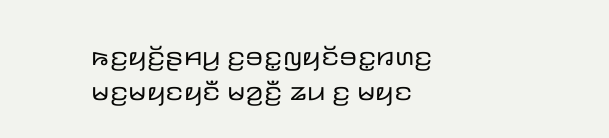ꤒꤢ꤬ꤟꤢꤩ꤬ꤔꤌꤣ꤬ ꤢ꤬ꤋꤢ꤭ꤜꤟꤢꤩꤋꤢ꤭ꤙꤛꤢ꤬ ꤗꤢ꤬ꤗꤟꤢꤟꤢꤪ ꤗꤤ꤬ꤢꤪ꤬ ꤘꤣ ꤢ꤬ ꤗꤟꤢ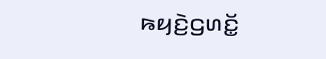ꤒꤟꤢꤧ꤬ꤞꤛꤢꤩ꤭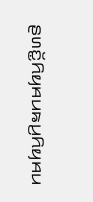ꤔꤛꤢꤩ꤭ꤖꤟꤌꤣꤒꤣ꤬ꤖꤟꤌꤣ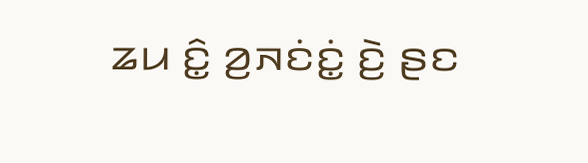ꤘꤣ ꤢꤨ꤭ ꤤ꤬ꤏꤢꤦꤢꤦ꤭ ꤢꤧ꤬ ꤔꤢ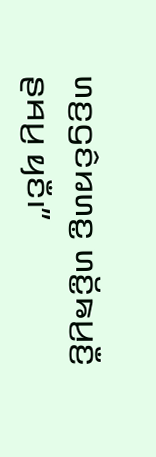ꤛꤢ꤬ꤞꤢꤨꤙꤛꤢ꤭ ꤛꤢꤩ꤭ꤒꤣ꤬ꤢꤪ꤬ ꤔꤌꤣ꤬ ꤟꤢꤪ꤯”